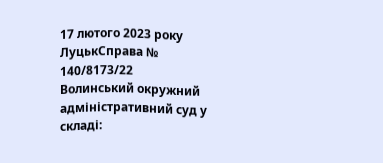17 лютого 2023 року ЛуцькСправа № 140/8173/22
Волинський окружний адміністративний суд у складі: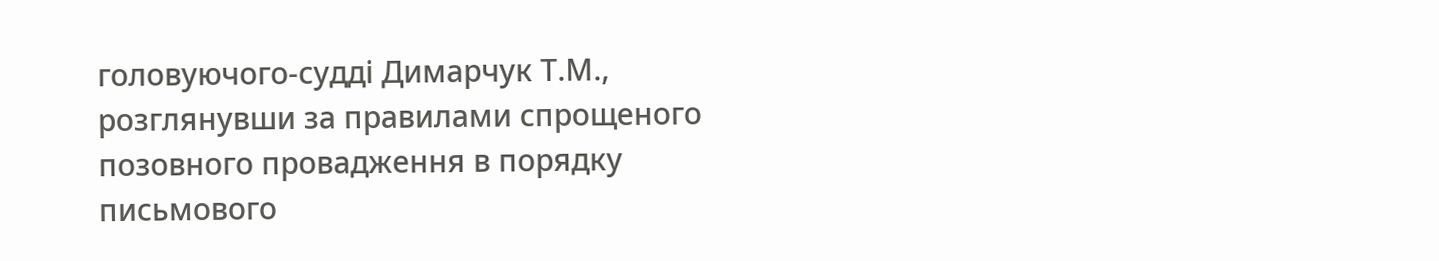головуючого-судді Димарчук Т.М.,
розглянувши за правилами спрощеного позовного провадження в порядку письмового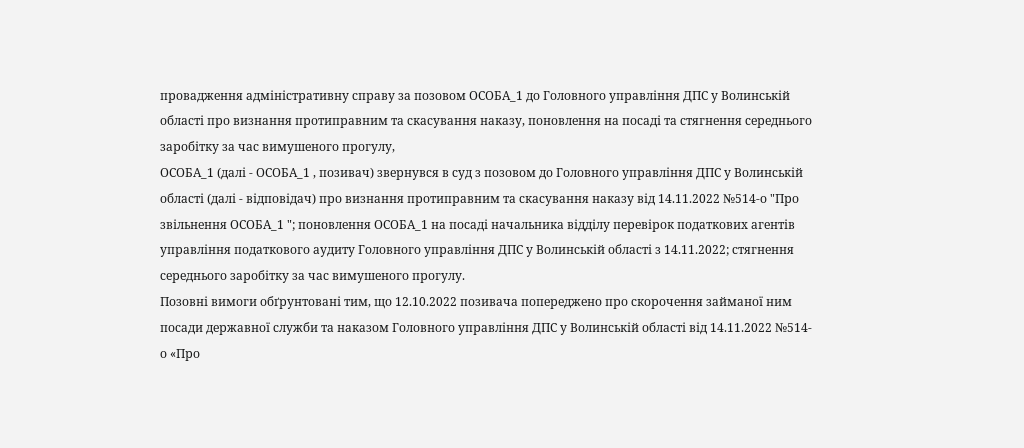провадження адміністративну справу за позовом ОСОБА_1 до Головного управління ДПС у Волинській області про визнання протиправним та скасування наказу, поновлення на посаді та стягнення середнього заробітку за час вимушеного прогулу,
ОСОБА_1 (далі - ОСОБА_1 , позивач) звернувся в суд з позовом до Головного управління ДПС у Волинській області (далі - відповідач) про визнання протиправним та скасування наказу від 14.11.2022 №514-о "Про звільнення ОСОБА_1 "; поновлення ОСОБА_1 на посаді начальника відділу перевірок податкових агентів управління податкового аудиту Головного управління ДПС у Волинській області з 14.11.2022; стягнення середнього заробітку за час вимушеного прогулу.
Позовні вимоги обґрунтовані тим, що 12.10.2022 позивача попереджено про скорочення займаної ним посади державної служби та наказом Головного управління ДПС у Волинській області від 14.11.2022 №514-о «Про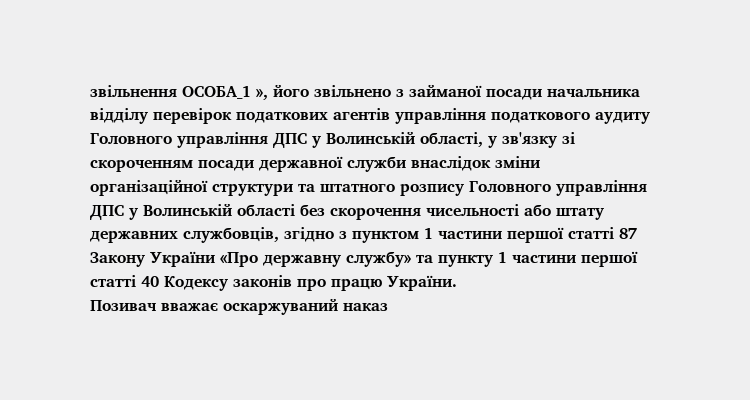звільнення ОСОБА_1 », його звільнено з займаної посади начальника відділу перевірок податкових агентів управління податкового аудиту Головного управління ДПС у Волинській області, у зв'язку зі скороченням посади державної служби внаслідок зміни організаційної структури та штатного розпису Головного управління ДПС у Волинській області без скорочення чисельності або штату державних службовців, згідно з пунктом 1 частини першої статті 87 Закону України «Про державну службу» та пункту 1 частини першої статті 40 Кодексу законів про працю України.
Позивач вважає оскаржуваний наказ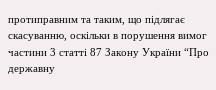протиправним та таким, що підлягає скасуванню, оскільки в порушення вимог частини 3 статті 87 Закону України “Про державну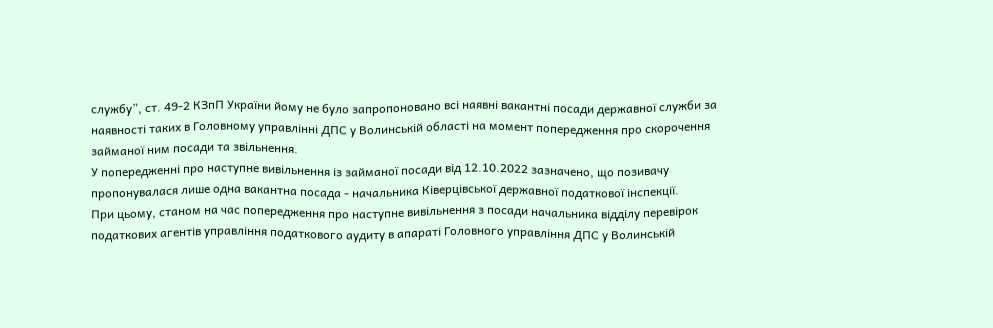службу”, ст. 49-2 КЗпП України йому не було запропоновано всі наявні вакантні посади державної служби за наявності таких в Головному управлінні ДПС у Волинській області на момент попередження про скорочення займаної ним посади та звільнення.
У попередженні про наступне вивільнення із займаної посади від 12.10.2022 зазначено, що позивачу пропонувалася лише одна вакантна посада - начальника Ківерцівської державної податкової інспекції.
При цьому, станом на час попередження про наступне вивільнення з посади начальника відділу перевірок податкових агентів управління податкового аудиту в апараті Головного управління ДПС у Волинській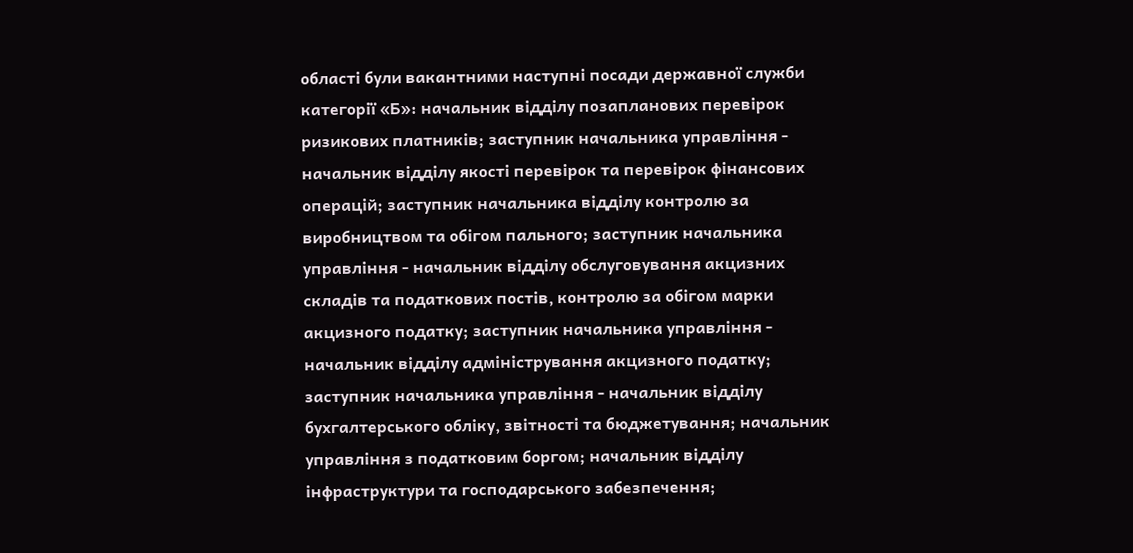області були вакантними наступні посади державної служби категорії «Б»: начальник відділу позапланових перевірок ризикових платників; заступник начальника управління - начальник відділу якості перевірок та перевірок фінансових операцій; заступник начальника відділу контролю за виробництвом та обігом пального; заступник начальника управління - начальник відділу обслуговування акцизних складів та податкових постів, контролю за обігом марки акцизного податку; заступник начальника управління - начальник відділу адміністрування акцизного податку; заступник начальника управління - начальник відділу бухгалтерського обліку, звітності та бюджетування; начальник управління з податковим боргом; начальник відділу інфраструктури та господарського забезпечення;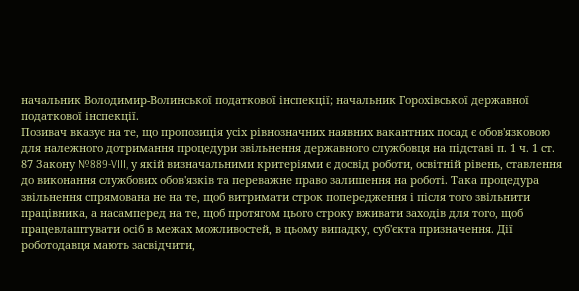начальник Володимир-Волинської податкової інспекції; начальник Горохівської державної податкової інспекції.
Позивач вказує на те, що пропозиція усіх рівнозначних наявних вакантних посад є обов'язковою для належного дотримання процедури звільнення державного службовця на підставі п. 1 ч. 1 ст. 87 Закону №889-VIII, у якій визначальними критеріями є досвід роботи, освітній рівень, ставлення до виконання службових обов'язків та переважне право залишення на роботі. Така процедура звільнення спрямована не на те, щоб витримати строк попередження і після того звільнити працівника, а насамперед на те, щоб протягом цього строку вживати заходів для того, щоб працевлаштувати осіб в межах можливостей, в цьому випадку, суб'єкта призначення. Дії роботодавця мають засвідчити,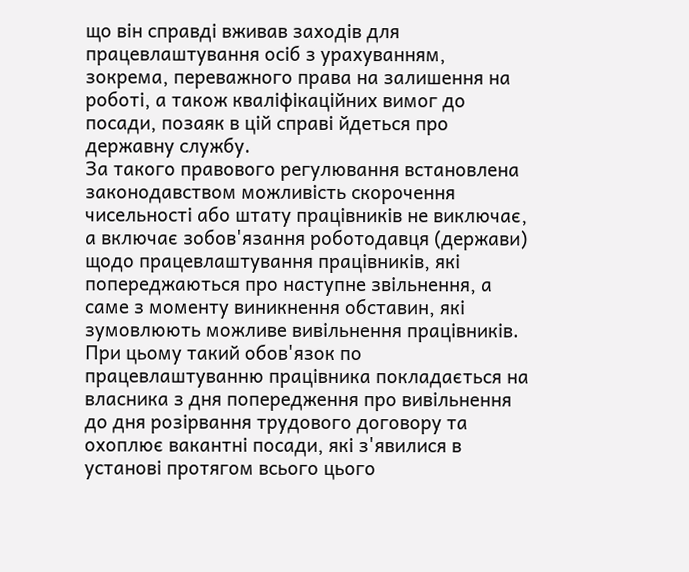що він справді вживав заходів для працевлаштування осіб з урахуванням, зокрема, переважного права на залишення на роботі, а також кваліфікаційних вимог до посади, позаяк в цій справі йдеться про державну службу.
За такого правового регулювання встановлена законодавством можливість скорочення чисельності або штату працівників не виключає, а включає зобов'язання роботодавця (держави) щодо працевлаштування працівників, які попереджаються про наступне звільнення, а саме з моменту виникнення обставин, які зумовлюють можливе вивільнення працівників. При цьому такий обов'язок по працевлаштуванню працівника покладається на власника з дня попередження про вивільнення до дня розірвання трудового договору та охоплює вакантні посади, які з'явилися в установі протягом всього цього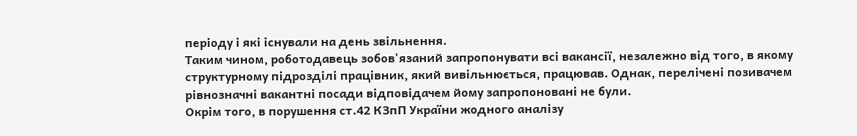періоду і які існували на день звільнення.
Таким чином, роботодавець зобов'язаний запропонувати всі вакансії, незалежно від того, в якому структурному підрозділі працівник, який вивільнюється, працював. Однак, перелічені позивачем рівнозначні вакантні посади відповідачем йому запропоновані не були.
Окрім того, в порушення ст.42 КЗпП України жодного аналізу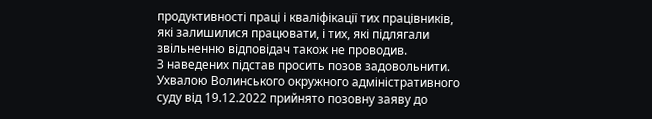продуктивності праці і кваліфікації тих працівників, які залишилися працювати, і тих, які підлягали звільненню відповідач також не проводив.
З наведених підстав просить позов задовольнити.
Ухвалою Волинського окружного адміністративного суду від 19.12.2022 прийнято позовну заяву до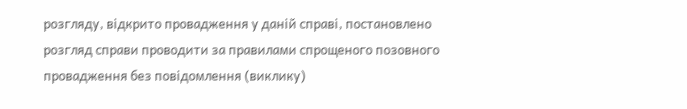розгляду, відкрито провадження у даній справі, постановлено розгляд справи проводити за правилами спрощеного позовного провадження без повідомлення (виклику)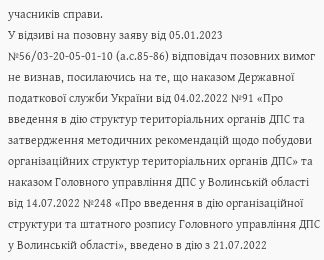учасників справи.
У відзиві на позовну заяву від 05.01.2023 №56/03-20-05-01-10 (а.с.85-86) відповідач позовних вимог не визнав, посилаючись на те, що наказом Державної податкової служби України від 04.02.2022 №91 «Про введення в дію структур територіальних органів ДПС та затвердження методичних рекомендацій щодо побудови організаційних структур територіальних органів ДПС» та наказом Головного управління ДПС у Волинській області від 14.07.2022 №248 «Про введення в дію організаційної структури та штатного розпису Головного управління ДПС у Волинській області», введено в дію з 21.07.2022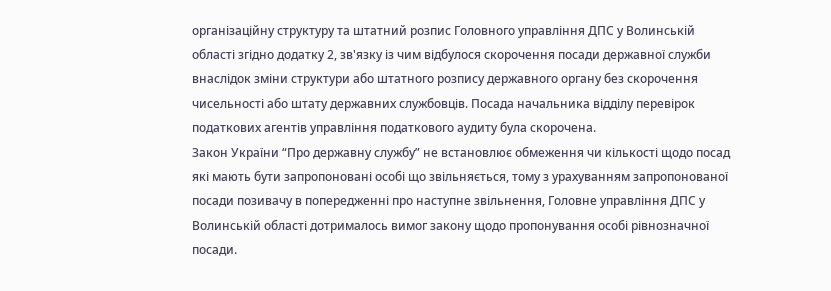організаційну структуру та штатний розпис Головного управління ДПС у Волинській області згідно додатку 2, зв'язку із чим відбулося скорочення посади державної служби внаслідок зміни структури або штатного розпису державного органу без скорочення чисельності або штату державних службовців. Посада начальника відділу перевірок податкових агентів управління податкового аудиту була скорочена.
Закон України “Про державну службу” не встановлює обмеження чи кількості щодо посад які мають бути запропоновані особі що звільняється, тому з урахуванням запропонованої посади позивачу в попередженні про наступне звільнення, Головне управління ДПС у Волинській області дотрималось вимог закону щодо пропонування особі рівнозначної посади.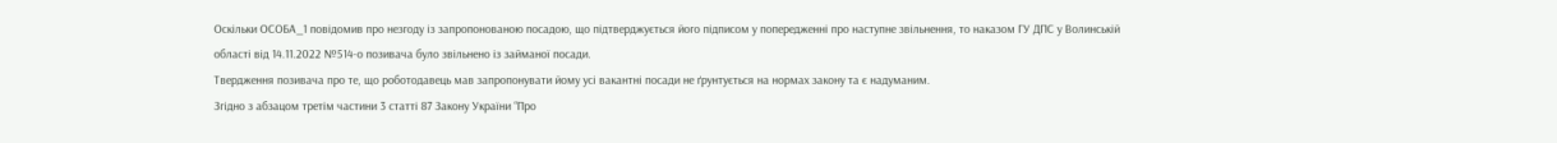Оскільки ОСОБА_1 повідомив про незгоду із запропонованою посадою, що підтверджується його підписом у попередженні про наступне звільнення, то наказом ГУ ДПС у Волинській області від 14.11.2022 №514-о позивача було звільнено із займаної посади.
Твердження позивача про те, що роботодавець мав запропонувати йому усі вакантні посади не ґрунтується на нормах закону та є надуманим.
Згідно з абзацом третім частини 3 статті 87 Закону України “Про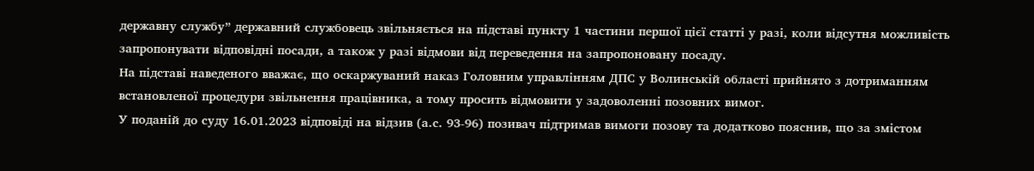державну службу” державний службовець звільняється на підставі пункту 1 частини першої цієї статті у разі, коли відсутня можливість запропонувати відповідні посади, а також у разі відмови від переведення на запропоновану посаду.
На підставі наведеного вважає, що оскаржуваний наказ Головним управлінням ДПС у Волинській області прийнято з дотриманням встановленої процедури звільнення працівника, а тому просить відмовити у задоволенні позовних вимог.
У поданій до суду 16.01.2023 відповіді на відзив (а.с. 93-96) позивач підтримав вимоги позову та додатково пояснив, що за змістом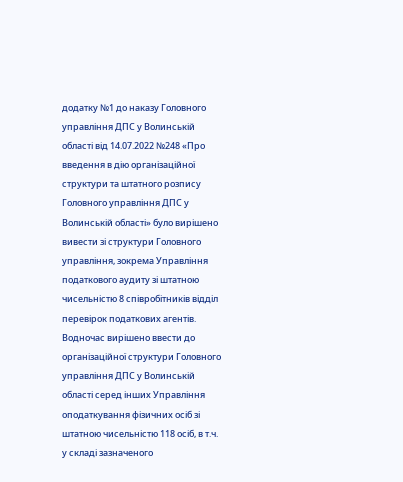додатку №1 до наказу Головного управління ДПС у Волинській області від 14.07.2022 №248 «Про введення в дію організаційної структури та штатного розпису Головного управління ДПС у Волинській області» було вирішено вивести зі структури Головного управління, зокрема Управління податкового аудиту зі штатною чисельністю 8 співробітників відділ перевірок податкових агентів. Водночас вирішено ввести до організаційної структури Головного управління ДПС у Волинській області серед інших Управління оподаткування фізичних осіб зі штатною чисельністю 118 осіб, в т.ч. у складі зазначеного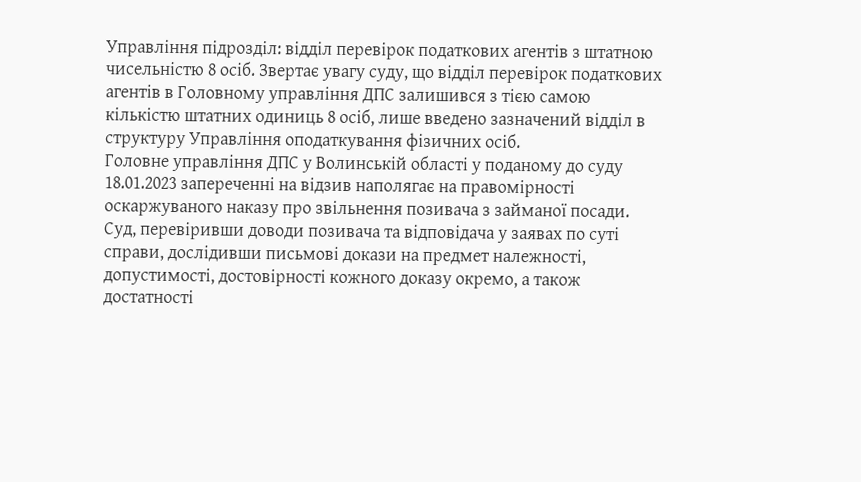Управління підрозділ: відділ перевірок податкових агентів з штатною чисельністю 8 осіб. Звертає увагу суду, що відділ перевірок податкових агентів в Головному управління ДПС залишився з тією самою кількістю штатних одиниць 8 осіб, лише введено зазначений відділ в структуру Управління оподаткування фізичних осіб.
Головне управління ДПС у Волинській області у поданому до суду 18.01.2023 запереченні на відзив наполягає на правомірності оскаржуваного наказу про звільнення позивача з займаної посади.
Суд, перевіривши доводи позивача та відповідача у заявах по суті справи, дослідивши письмові докази на предмет належності, допустимості, достовірності кожного доказу окремо, а також достатності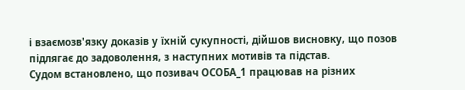і взаємозв'язку доказів у їхній сукупності, дійшов висновку, що позов підлягає до задоволення, з наступних мотивів та підстав.
Судом встановлено, що позивач ОСОБА_1 працював на різних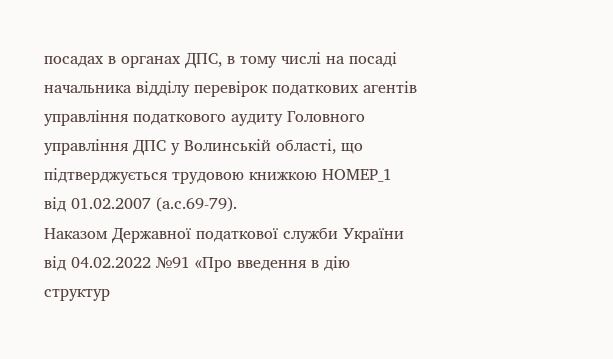посадах в органах ДПС, в тому числі на посаді начальника відділу перевірок податкових агентів управління податкового аудиту Головного управління ДПС у Волинській області, що підтверджується трудовою книжкою НОМЕР_1 від 01.02.2007 (а.с.69-79).
Наказом Державної податкової служби України від 04.02.2022 №91 «Про введення в дію структур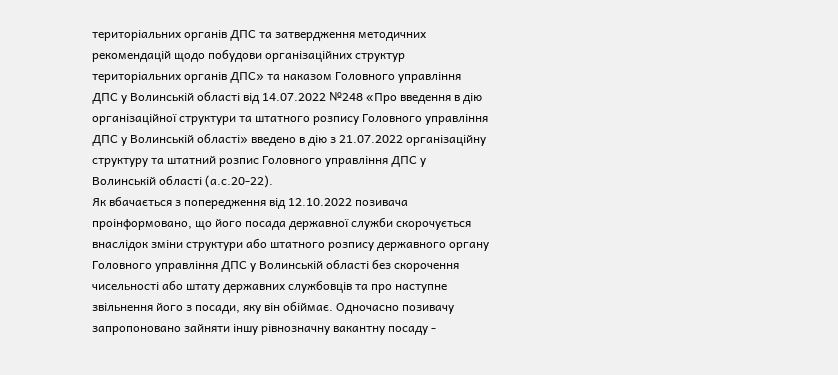територіальних органів ДПС та затвердження методичних рекомендацій щодо побудови організаційних структур територіальних органів ДПС» та наказом Головного управління ДПС у Волинській області від 14.07.2022 №248 «Про введення в дію організаційної структури та штатного розпису Головного управління ДПС у Волинській області» введено в дію з 21.07.2022 організаційну структуру та штатний розпис Головного управління ДПС у Волинській області (а.с.20-22).
Як вбачається з попередження від 12.10.2022 позивача проінформовано, що його посада державної служби скорочується внаслідок зміни структури або штатного розпису державного органу Головного управління ДПС у Волинській області без скорочення чисельності або штату державних службовців та про наступне звільнення його з посади, яку він обіймає. Одночасно позивачу запропоновано зайняти іншу рівнозначну вакантну посаду -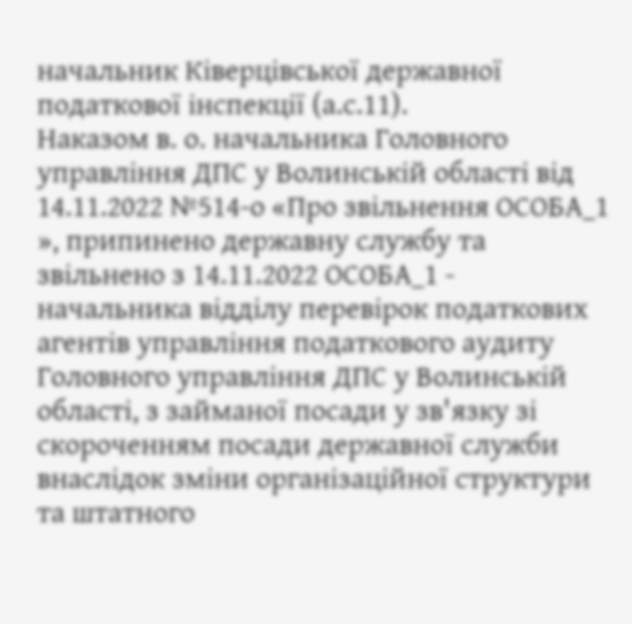начальник Ківерцівської державної податкової інспекції (а.с.11).
Наказом в. о. начальника Головного управління ДПС у Волинській області від 14.11.2022 №514-о «Про звільнення ОСОБА_1 », припинено державну службу та звільнено з 14.11.2022 ОСОБА_1 - начальника відділу перевірок податкових агентів управління податкового аудиту Головного управління ДПС у Волинській області, з займаної посади у зв'язку зі скороченням посади державної служби внаслідок зміни організаційної структури та штатного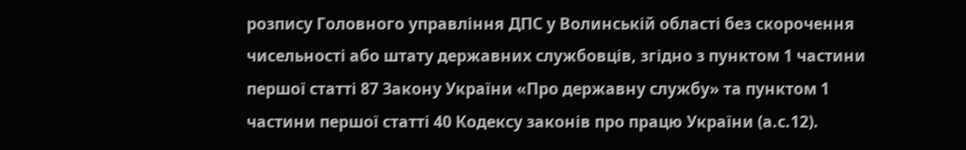розпису Головного управління ДПС у Волинській області без скорочення чисельності або штату державних службовців, згідно з пунктом 1 частини першої статті 87 Закону України «Про державну службу» та пунктом 1 частини першої статті 40 Кодексу законів про працю України (а.с.12).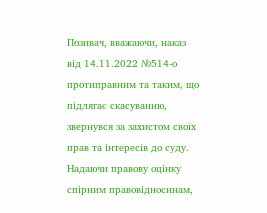Позивач, вважаючи, наказ від 14.11.2022 №514-о протиправним та таким, що підлягає скасуванню, звернувся за захистом своїх прав та інтересів до суду.
Надаючи правову оцінку спірним правовідносинам,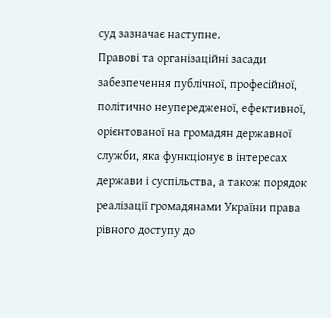суд зазначає наступне.
Правові та організаційні засади забезпечення публічної, професійної, політично неупередженої, ефективної, орієнтованої на громадян державної служби, яка функціонує в інтересах держави і суспільства, а також порядок реалізації громадянами України права рівного доступу до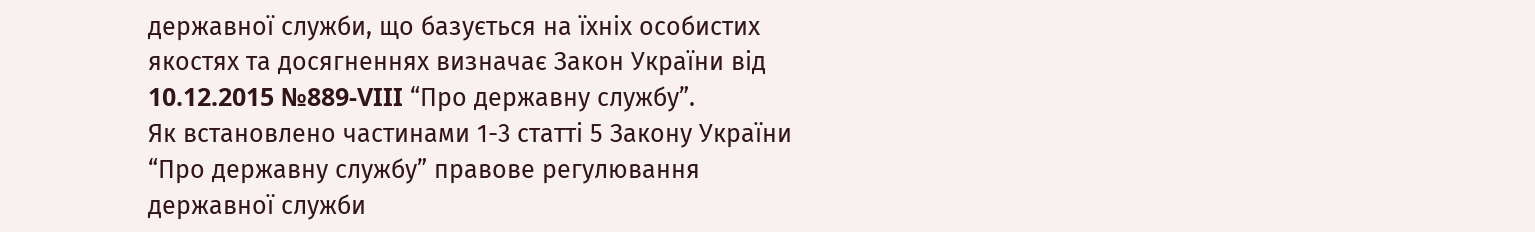державної служби, що базується на їхніх особистих якостях та досягненнях визначає Закон України від 10.12.2015 №889-VIII “Про державну службу”.
Як встановлено частинами 1-3 статті 5 Закону України “Про державну службу” правове регулювання державної служби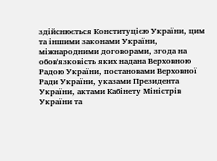здійснюється Конституцією України, цим та іншими законами України, міжнародними договорами, згода на обов'язковість яких надана Верховною Радою України, постановами Верховної Ради України, указами Президента України, актами Кабінету Міністрів України та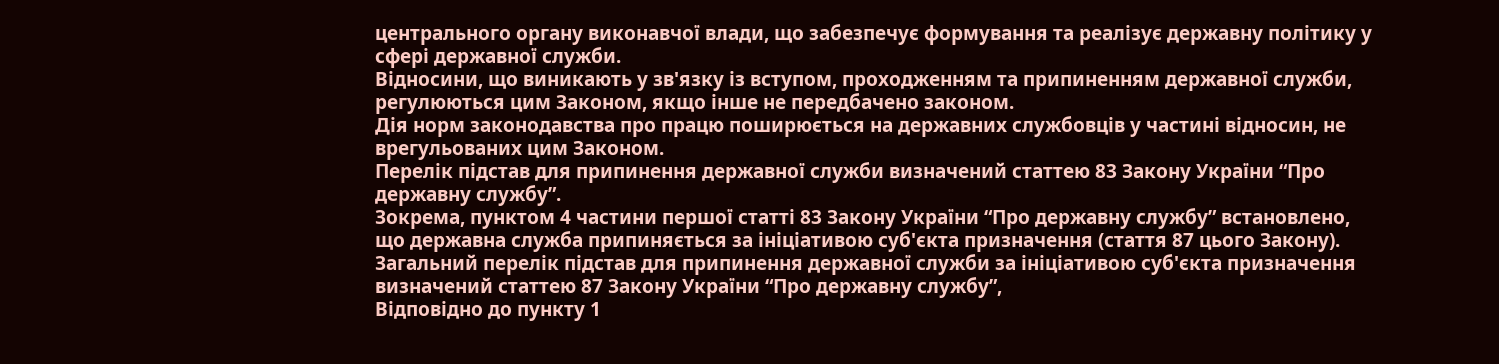центрального органу виконавчої влади, що забезпечує формування та реалізує державну політику у сфері державної служби.
Відносини, що виникають у зв'язку із вступом, проходженням та припиненням державної служби, регулюються цим Законом, якщо інше не передбачено законом.
Дія норм законодавства про працю поширюється на державних службовців у частині відносин, не врегульованих цим Законом.
Перелік підстав для припинення державної служби визначений статтею 83 Закону України “Про державну службу”.
Зокрема, пунктом 4 частини першої статті 83 Закону України “Про державну службу” встановлено, що державна служба припиняється за ініціативою суб'єкта призначення (стаття 87 цього Закону).
Загальний перелік підстав для припинення державної служби за ініціативою суб'єкта призначення визначений статтею 87 Закону України “Про державну службу”,
Відповідно до пункту 1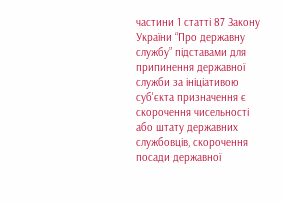частини 1 статті 87 Закону України “Про державну службу” підставами для припинення державної служби за ініціативою суб'єкта призначення є скорочення чисельності або штату державних службовців, скорочення посади державної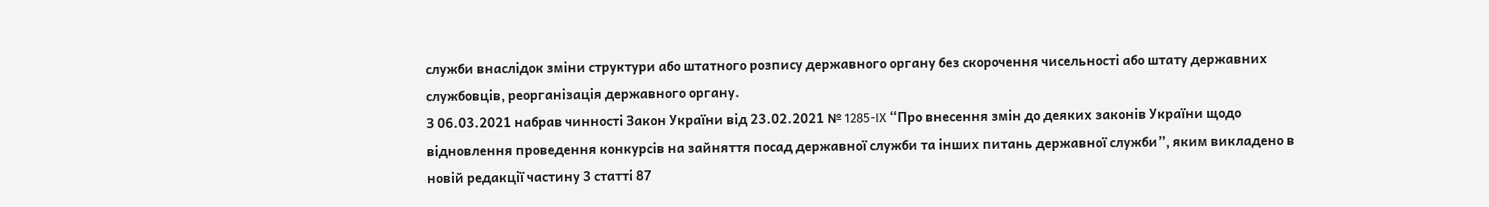служби внаслідок зміни структури або штатного розпису державного органу без скорочення чисельності або штату державних службовців, реорганізація державного органу.
З 06.03.2021 набрав чинності Закон України від 23.02.2021 № 1285-IX “Про внесення змін до деяких законів України щодо відновлення проведення конкурсів на зайняття посад державної служби та інших питань державної служби”, яким викладено в новій редакції частину 3 статті 87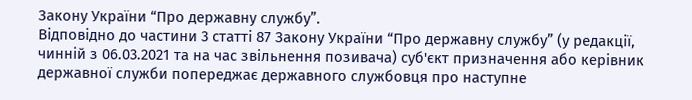Закону України “Про державну службу”.
Відповідно до частини 3 статті 87 Закону України “Про державну службу” (у редакції, чинній з 06.03.2021 та на час звільнення позивача) суб'єкт призначення або керівник державної служби попереджає державного службовця про наступне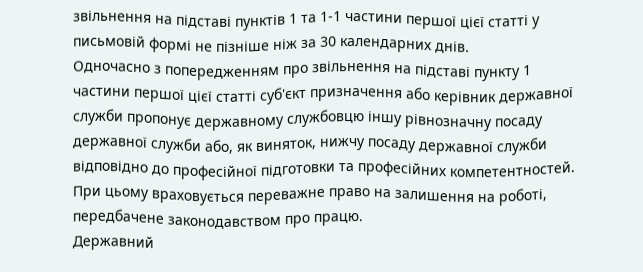звільнення на підставі пунктів 1 та 1-1 частини першої цієї статті у письмовій формі не пізніше ніж за 30 календарних днів.
Одночасно з попередженням про звільнення на підставі пункту 1 частини першої цієї статті суб'єкт призначення або керівник державної служби пропонує державному службовцю іншу рівнозначну посаду державної служби або, як виняток, нижчу посаду державної служби відповідно до професійної підготовки та професійних компетентностей.
При цьому враховується переважне право на залишення на роботі, передбачене законодавством про працю.
Державний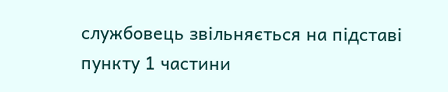службовець звільняється на підставі пункту 1 частини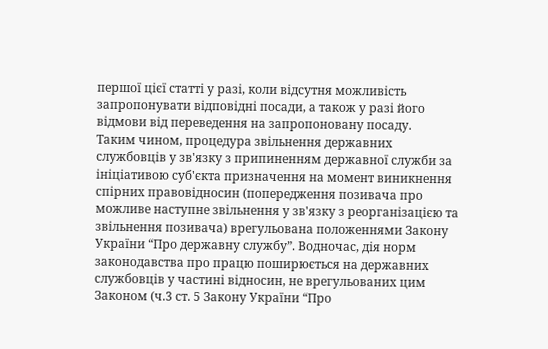першої цієї статті у разі, коли відсутня можливість запропонувати відповідні посади, а також у разі його відмови від переведення на запропоновану посаду.
Таким чином, процедура звільнення державних службовців у зв'язку з припиненням державної служби за ініціативою суб'єкта призначення на момент виникнення спірних правовідносин (попередження позивача про можливе наступне звільнення у зв'язку з реорганізацією та звільнення позивача) врегульована положеннями Закону України “Про державну службу”. Водночас, дія норм законодавства про працю поширюється на державних службовців у частині відносин, не врегульованих цим Законом (ч.3 ст. 5 Закону України “Про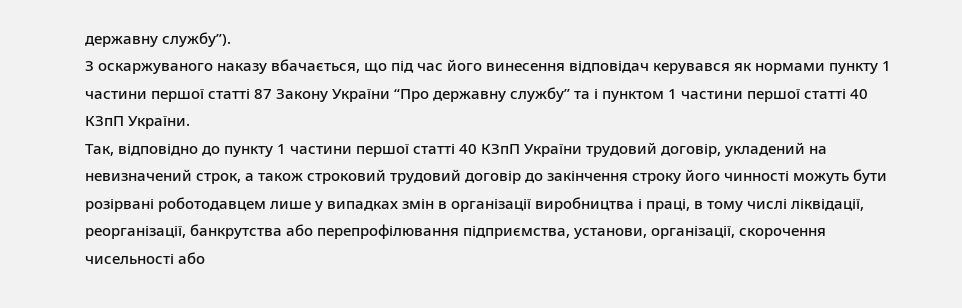державну службу”).
З оскаржуваного наказу вбачається, що під час його винесення відповідач керувався як нормами пункту 1 частини першої статті 87 Закону України “Про державну службу” та і пунктом 1 частини першої статті 40 КЗпП України.
Так, відповідно до пункту 1 частини першої статті 40 КЗпП України трудовий договір, укладений на невизначений строк, а також строковий трудовий договір до закінчення строку його чинності можуть бути розірвані роботодавцем лише у випадках змін в організації виробництва і праці, в тому числі ліквідації, реорганізації, банкрутства або перепрофілювання підприємства, установи, організації, скорочення чисельності або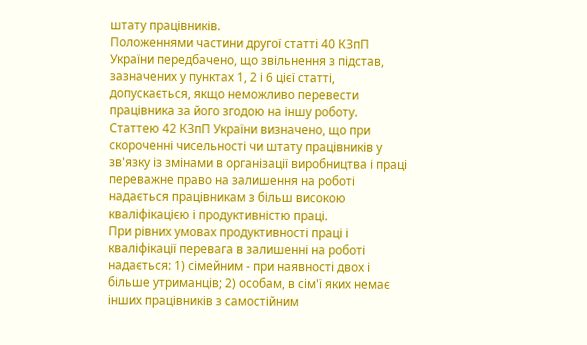штату працівників.
Положеннями частини другої статті 40 КЗпП України передбачено, що звільнення з підстав, зазначених у пунктах 1, 2 і 6 цієї статті, допускається, якщо неможливо перевести працівника за його згодою на іншу роботу.
Статтею 42 КЗпП України визначено, що при скороченні чисельності чи штату працівників у зв'язку із змінами в організації виробництва і праці переважне право на залишення на роботі надається працівникам з більш високою кваліфікацією і продуктивністю праці.
При рівних умовах продуктивності праці і кваліфікації перевага в залишенні на роботі надається: 1) сімейним - при наявності двох і більше утриманців; 2) особам, в сім'ї яких немає інших працівників з самостійним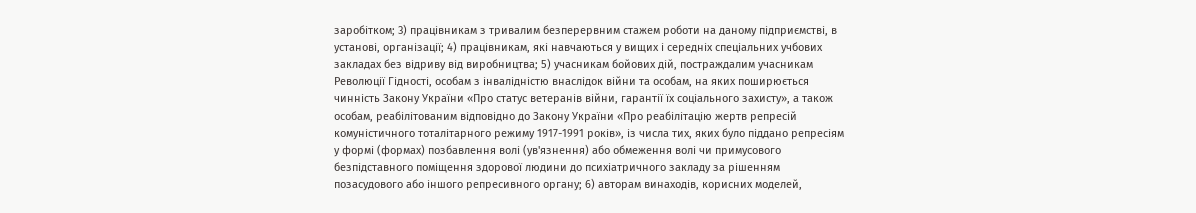заробітком; 3) працівникам з тривалим безперервним стажем роботи на даному підприємстві, в установі, організації; 4) працівникам, які навчаються у вищих і середніх спеціальних учбових закладах без відриву від виробництва; 5) учасникам бойових дій, постраждалим учасникам Революції Гідності, особам з інвалідністю внаслідок війни та особам, на яких поширюється чинність Закону України «Про статус ветеранів війни, гарантії їх соціального захисту», а також особам, реабілітованим відповідно до Закону України «Про реабілітацію жертв репресій комуністичного тоталітарного режиму 1917-1991 років», із числа тих, яких було піддано репресіям у формі (формах) позбавлення волі (ув'язнення) або обмеження волі чи примусового безпідставного поміщення здорової людини до психіатричного закладу за рішенням позасудового або іншого репресивного органу; 6) авторам винаходів, корисних моделей,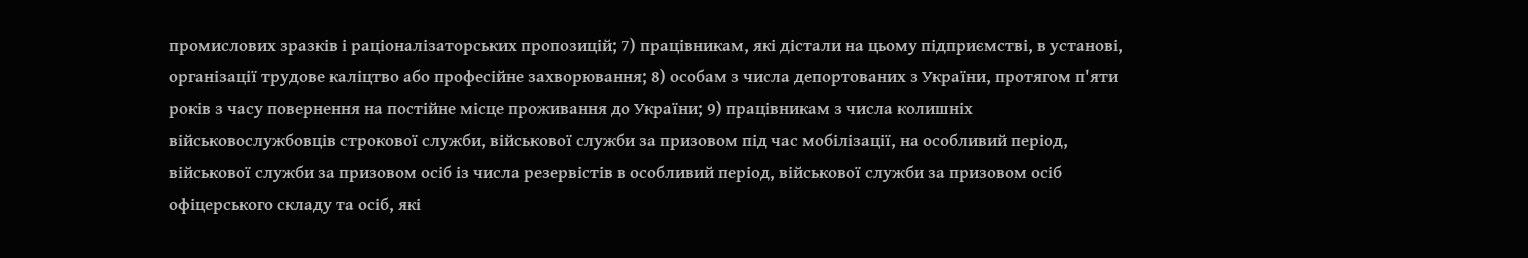промислових зразків і раціоналізаторських пропозицій; 7) працівникам, які дістали на цьому підприємстві, в установі, організації трудове каліцтво або професійне захворювання; 8) особам з числа депортованих з України, протягом п'яти років з часу повернення на постійне місце проживання до України; 9) працівникам з числа колишніх військовослужбовців строкової служби, військової служби за призовом під час мобілізації, на особливий період, військової служби за призовом осіб із числа резервістів в особливий період, військової служби за призовом осіб офіцерського складу та осіб, які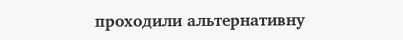проходили альтернативну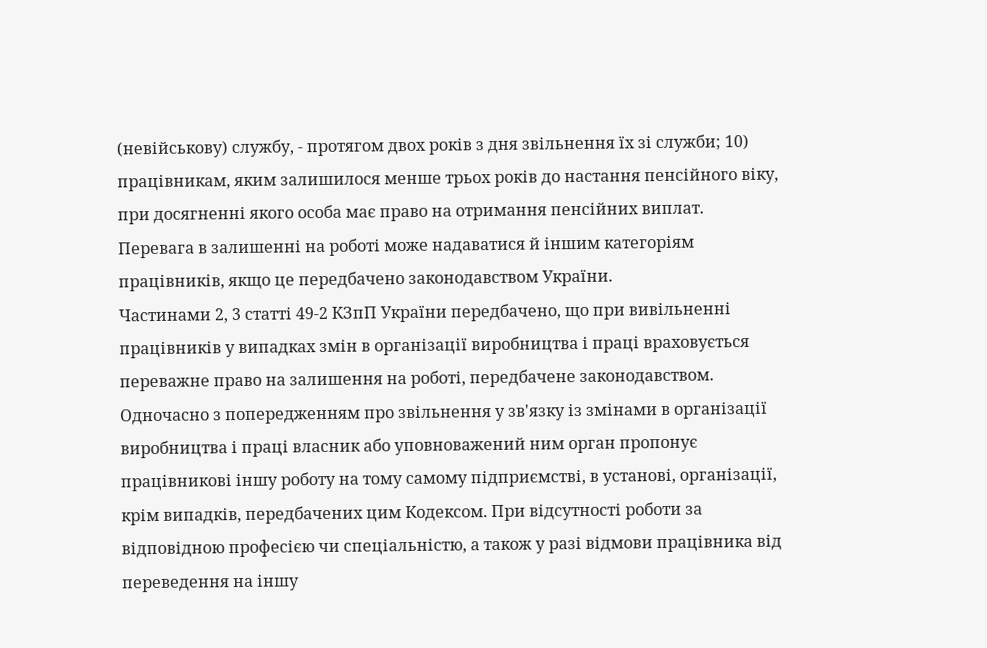(невійськову) службу, - протягом двох років з дня звільнення їх зі служби; 10) працівникам, яким залишилося менше трьох років до настання пенсійного віку, при досягненні якого особа має право на отримання пенсійних виплат.
Перевага в залишенні на роботі може надаватися й іншим категоріям працівників, якщо це передбачено законодавством України.
Частинами 2, 3 статті 49-2 КЗпП України передбачено, що при вивільненні працівників у випадках змін в організації виробництва і праці враховується переважне право на залишення на роботі, передбачене законодавством.
Одночасно з попередженням про звільнення у зв'язку із змінами в організації виробництва і праці власник або уповноважений ним орган пропонує працівникові іншу роботу на тому самому підприємстві, в установі, організації, крім випадків, передбачених цим Кодексом. При відсутності роботи за відповідною професією чи спеціальністю, а також у разі відмови працівника від переведення на іншу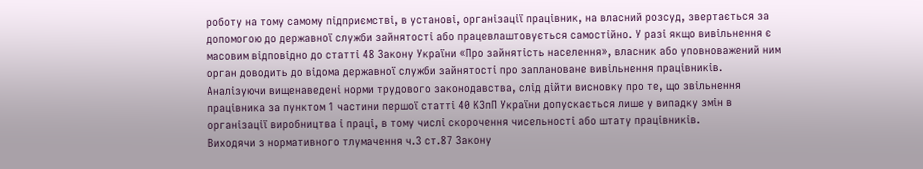роботу на тому самому підприємстві, в установі, організації працівник, на власний розсуд, звертається за допомогою до державної служби зайнятості або працевлаштовується самостійно. У разі якщо вивільнення є масовим відповідно до статті 48 Закону України «Про зайнятість населення», власник або уповноважений ним орган доводить до відома державної служби зайнятості про заплановане вивільнення працівників.
Аналізуючи вищенаведені норми трудового законодавства, слід дійти висновку про те, що звільнення працівника за пунктом 1 частини першої статті 40 КЗпП України допускається лише у випадку змін в організації виробництва і праці, в тому числі скорочення чисельності або штату працівників.
Виходячи з нормативного тлумачення ч.3 ст.87 Закону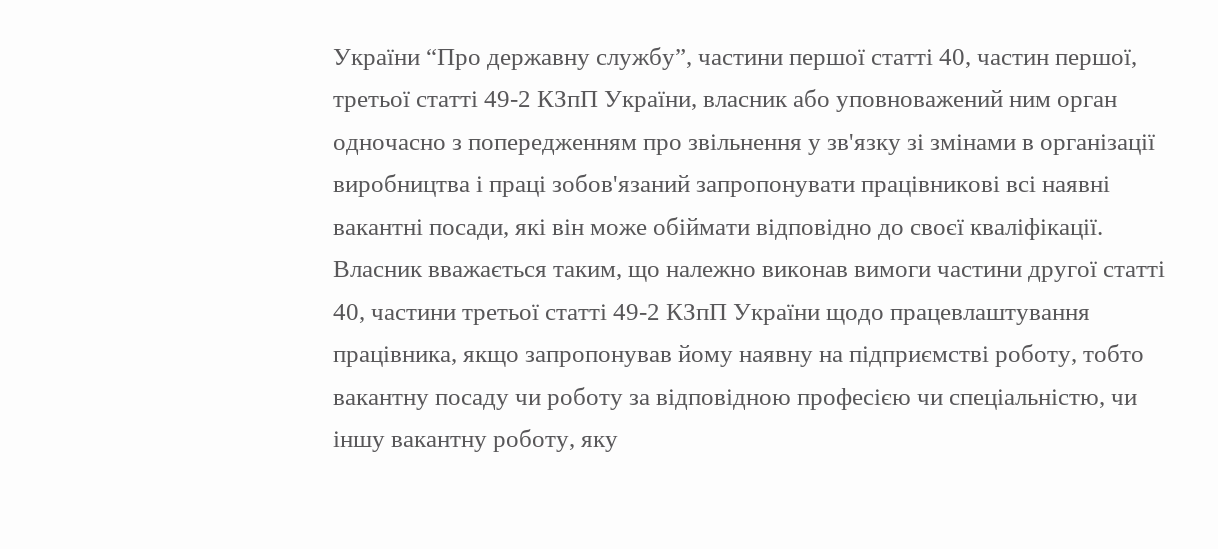України “Про державну службу”, частини першої статті 40, частин першої, третьої статті 49-2 КЗпП України, власник або уповноважений ним орган одночасно з попередженням про звільнення у зв'язку зі змінами в організації виробництва і праці зобов'язаний запропонувати працівникові всі наявні вакантні посади, які він може обіймати відповідно до своєї кваліфікації.
Власник вважається таким, що належно виконав вимоги частини другої статті 40, частини третьої статті 49-2 КЗпП України щодо працевлаштування працівника, якщо запропонував йому наявну на підприємстві роботу, тобто вакантну посаду чи роботу за відповідною професією чи спеціальністю, чи іншу вакантну роботу, яку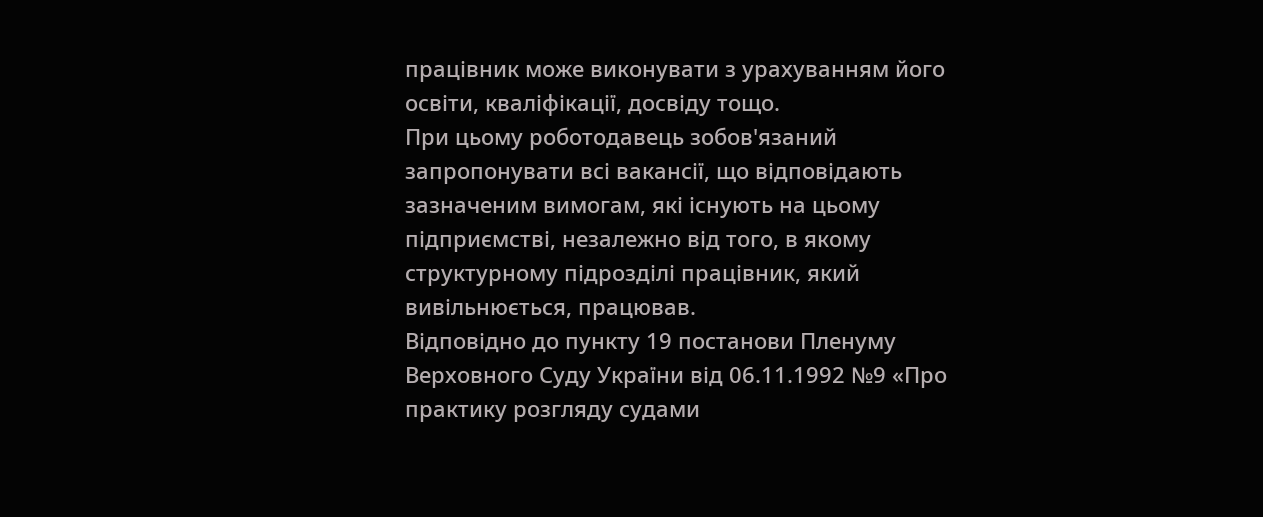працівник може виконувати з урахуванням його освіти, кваліфікації, досвіду тощо.
При цьому роботодавець зобов'язаний запропонувати всі вакансії, що відповідають зазначеним вимогам, які існують на цьому підприємстві, незалежно від того, в якому структурному підрозділі працівник, який вивільнюється, працював.
Відповідно до пункту 19 постанови Пленуму Верховного Суду України від 06.11.1992 №9 «Про практику розгляду судами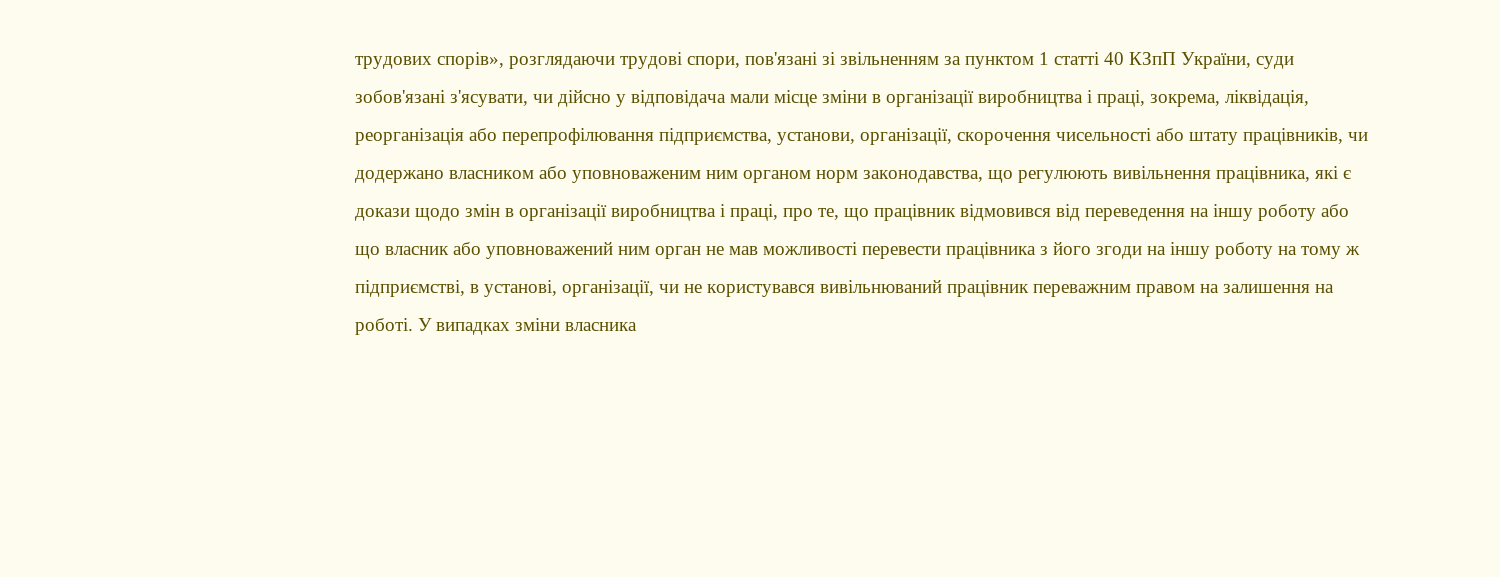трудових спорів», розглядаючи трудові спори, пов'язані зі звільненням за пунктом 1 статті 40 КЗпП України, суди зобов'язані з'ясувати, чи дійсно у відповідача мали місце зміни в організації виробництва і праці, зокрема, ліквідація, реорганізація або перепрофілювання підприємства, установи, організації, скорочення чисельності або штату працівників, чи додержано власником або уповноваженим ним органом норм законодавства, що регулюють вивільнення працівника, які є докази щодо змін в організації виробництва і праці, про те, що працівник відмовився від переведення на іншу роботу або що власник або уповноважений ним орган не мав можливості перевести працівника з його згоди на іншу роботу на тому ж підприємстві, в установі, організації, чи не користувався вивільнюваний працівник переважним правом на залишення на роботі. У випадках зміни власника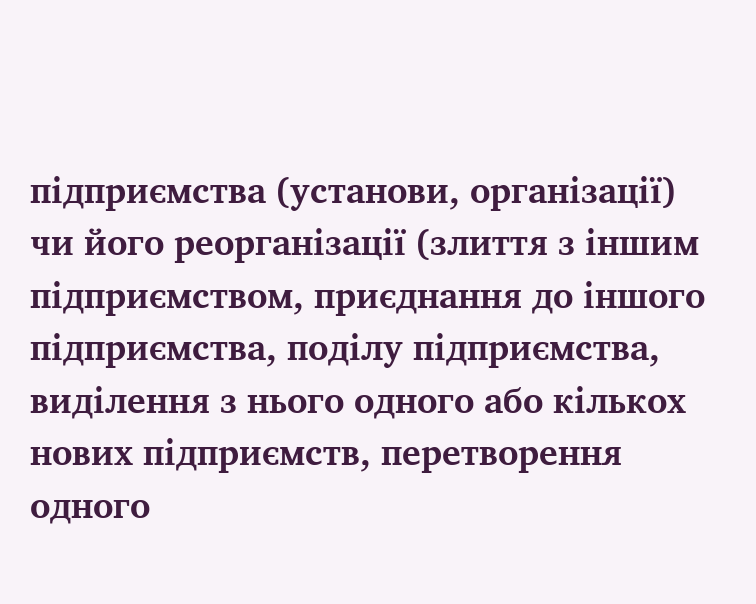підприємства (установи, організації) чи його реорганізації (злиття з іншим підприємством, приєднання до іншого підприємства, поділу підприємства, виділення з нього одного або кількох нових підприємств, перетворення одного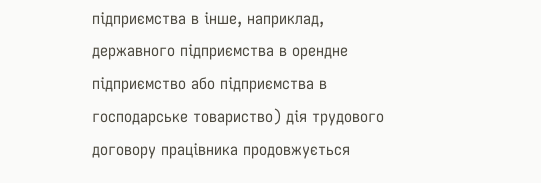підприємства в інше, наприклад, державного підприємства в орендне підприємство або підприємства в господарське товариство) дія трудового договору працівника продовжується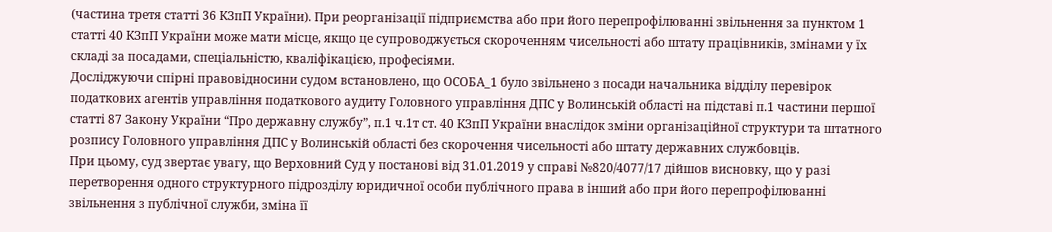(частина третя статті 36 КЗпП України). При реорганізації підприємства або при його перепрофілюванні звільнення за пунктом 1 статті 40 КЗпП України може мати місце, якщо це супроводжується скороченням чисельності або штату працівників, змінами у їх складі за посадами, спеціальністю, кваліфікацією, професіями.
Досліджуючи спірні правовідносини судом встановлено, що ОСОБА_1 було звільнено з посади начальника відділу перевірок податкових агентів управління податкового аудиту Головного управління ДПС у Волинській області на підставі п.1 частини першої статті 87 Закону України “Про державну службу”, п.1 ч.1т ст. 40 КЗпП України внаслідок зміни організаційної структури та штатного розпису Головного управління ДПС у Волинській області без скорочення чисельності або штату державних службовців.
При цьому, суд звертає увагу, що Верховний Суд у постанові від 31.01.2019 у справі №820/4077/17 дійшов висновку, що у разі перетворення одного структурного підрозділу юридичної особи публічного права в інший або при його перепрофілюванні звільнення з публічної служби, зміна її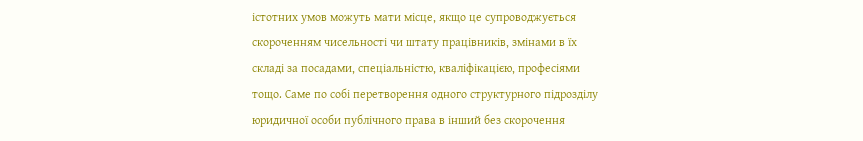істотних умов можуть мати місце, якщо це супроводжується скороченням чисельності чи штату працівників, змінами в їх складі за посадами, спеціальністю, кваліфікацією, професіями тощо. Саме по собі перетворення одного структурного підрозділу юридичної особи публічного права в інший без скорочення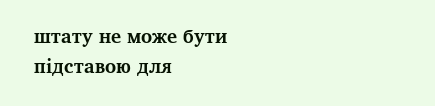штату не може бути підставою для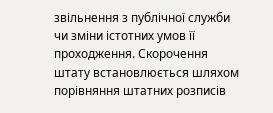звільнення з публічної служби чи зміни істотних умов її проходження. Скорочення штату встановлюється шляхом порівняння штатних розписів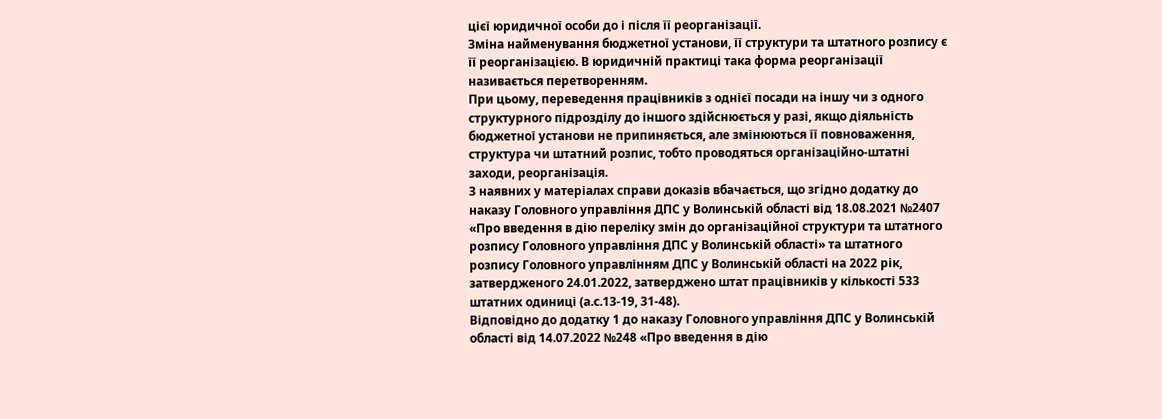цієї юридичної особи до і після її реорганізації.
Зміна найменування бюджетної установи, її структури та штатного розпису є її реорганізацією. В юридичній практиці така форма реорганізації називається перетворенням.
При цьому, переведення працівників з однієї посади на іншу чи з одного структурного підрозділу до іншого здійснюється у разі, якщо діяльність бюджетної установи не припиняється, але змінюються її повноваження, структура чи штатний розпис, тобто проводяться організаційно-штатні заходи, реорганізація.
З наявних у матеріалах справи доказів вбачається, що згідно додатку до наказу Головного управління ДПС у Волинській області від 18.08.2021 №2407 «Про введення в дію переліку змін до організаційної структури та штатного розпису Головного управління ДПС у Волинській області» та штатного розпису Головного управлінням ДПС у Волинській області на 2022 рік, затвердженого 24.01.2022, затверджено штат працівників у кількості 533 штатних одиниці (а.с.13-19, 31-48).
Відповідно до додатку 1 до наказу Головного управління ДПС у Волинській області від 14.07.2022 №248 «Про введення в дію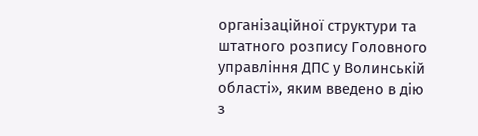організаційної структури та штатного розпису Головного управління ДПС у Волинській області», яким введено в дію з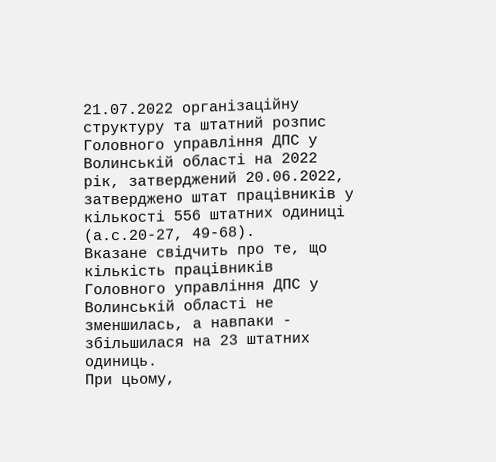21.07.2022 організаційну структуру та штатний розпис Головного управління ДПС у Волинській області на 2022 рік, затверджений 20.06.2022, затверджено штат працівників у кількості 556 штатних одиниці (а.с.20-27, 49-68).
Вказане свідчить про те, що кількість працівників Головного управління ДПС у Волинській області не зменшилась, а навпаки - збільшилася на 23 штатних одиниць.
При цьому,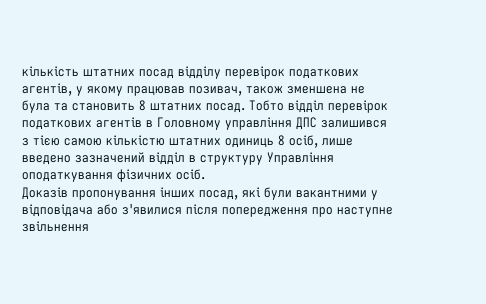кількість штатних посад відділу перевірок податкових агентів, у якому працював позивач, також зменшена не була та становить 8 штатних посад. Тобто відділ перевірок податкових агентів в Головному управління ДПС залишився з тією самою кількістю штатних одиниць 8 осіб, лише введено зазначений відділ в структуру Управління оподаткування фізичних осіб.
Доказів пропонування інших посад, які були вакантними у відповідача або з'явилися після попередження про наступне звільнення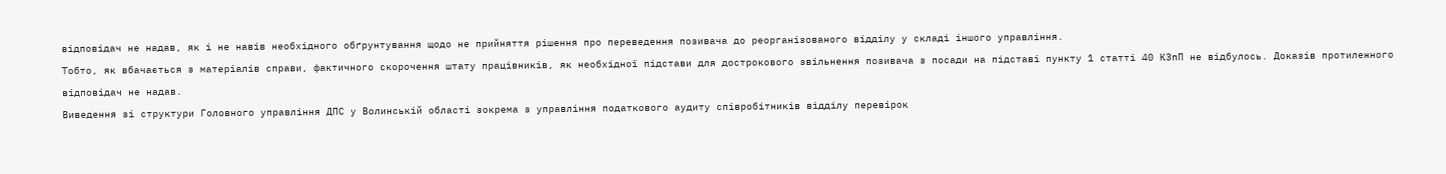відповідач не надав, як і не навів необхідного обґрунтування щодо не прийняття рішення про переведення позивача до реорганізованого відділу у складі іншого управління.
Тобто, як вбачається з матеріалів справи, фактичного скорочення штату працівників, як необхідної підстави для дострокового звільнення позивача з посади на підставі пункту 1 статті 40 КЗпП не відбулось. Доказів протилежного відповідач не надав.
Виведення зі структури Головного управління ДПС у Волинській області зокрема з управління податкового аудиту співробітників відділу перевірок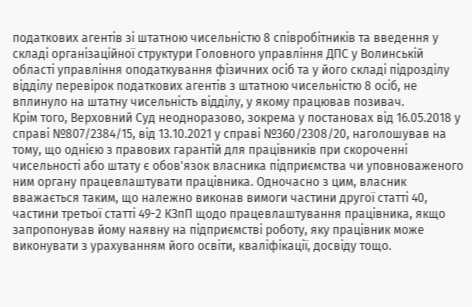податкових агентів зі штатною чисельністю 8 співробітників та введення у складі організаційної структури Головного управління ДПС у Волинській області управління оподаткування фізичних осіб та у його складі підрозділу відділу перевірок податкових агентів з штатною чисельністю 8 осіб, не вплинуло на штатну чисельність відділу, у якому працював позивач.
Крім того, Верховний Суд неодноразово, зокрема у постановах від 16.05.2018 у справі №807/2384/15, від 13.10.2021 у справі №360/2308/20, наголошував на тому, що однією з правових гарантій для працівників при скороченні чисельності або штату є обов'язок власника підприємства чи уповноваженого ним органу працевлаштувати працівника. Одночасно з цим, власник вважається таким, що належно виконав вимоги частини другої статті 40, частини третьої статті 49-2 КЗпП щодо працевлаштування працівника, якщо запропонував йому наявну на підприємстві роботу, яку працівник може виконувати з урахуванням його освіти, кваліфікації, досвіду тощо.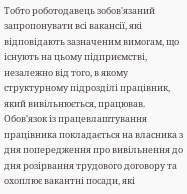Тобто роботодавець зобов'язаний запропонувати всі вакансії, які відповідають зазначеним вимогам, що існують на цьому підприємстві, незалежно від того, в якому структурному підрозділі працівник, який вивільнюється, працював.
Обов'язок із працевлаштування працівника покладається на власника з дня попередження про вивільнення до дня розірвання трудового договору та охоплює вакантні посади, які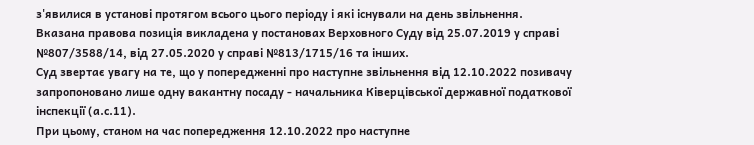з'явилися в установі протягом всього цього періоду і які існували на день звільнення.
Вказана правова позиція викладена у постановах Верховного Суду від 25.07.2019 у справі №807/3588/14, від 27.05.2020 у справі №813/1715/16 та інших.
Суд звертає увагу на те, що у попередженні про наступне звільнення від 12.10.2022 позивачу запропоновано лише одну вакантну посаду - начальника Ківерцівської державної податкової інспекції (а.с.11).
При цьому, станом на час попередження 12.10.2022 про наступне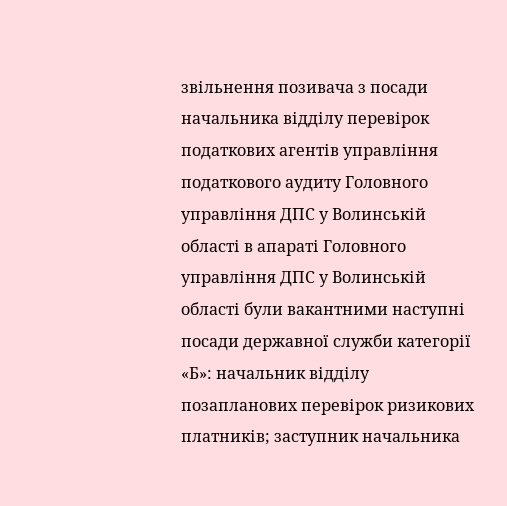звільнення позивача з посади начальника відділу перевірок податкових агентів управління податкового аудиту Головного управління ДПС у Волинській області в апараті Головного управління ДПС у Волинській області були вакантними наступні посади державної служби категорії «Б»: начальник відділу позапланових перевірок ризикових платників; заступник начальника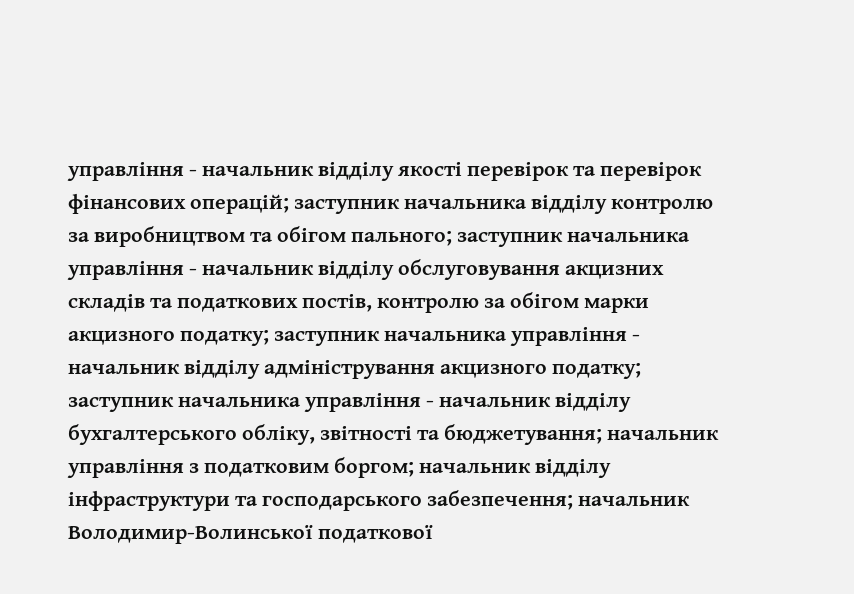управління - начальник відділу якості перевірок та перевірок фінансових операцій; заступник начальника відділу контролю за виробництвом та обігом пального; заступник начальника управління - начальник відділу обслуговування акцизних складів та податкових постів, контролю за обігом марки акцизного податку; заступник начальника управління - начальник відділу адміністрування акцизного податку; заступник начальника управління - начальник відділу бухгалтерського обліку, звітності та бюджетування; начальник управління з податковим боргом; начальник відділу інфраструктури та господарського забезпечення; начальник Володимир-Волинської податкової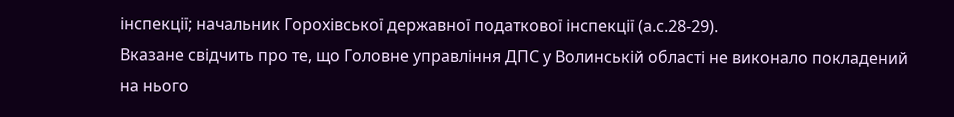інспекції; начальник Горохівської державної податкової інспекції (а.с.28-29).
Вказане свідчить про те, що Головне управління ДПС у Волинській області не виконало покладений на нього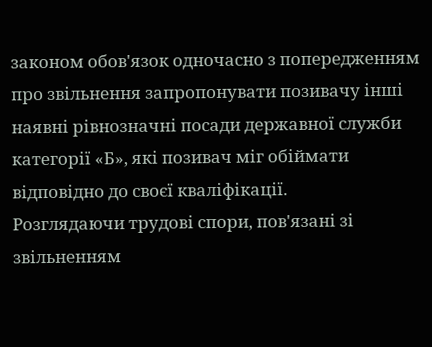законом обов'язок одночасно з попередженням про звільнення запропонувати позивачу інші наявні рівнозначні посади державної служби категорії «Б», які позивач міг обіймати відповідно до своєї кваліфікації.
Розглядаючи трудові спори, пов'язані зі звільненням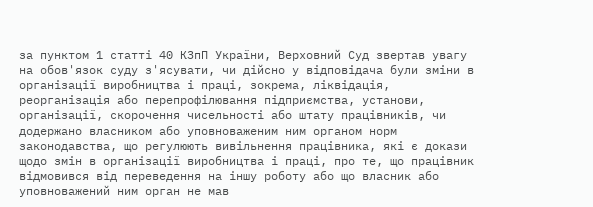за пунктом 1 статті 40 КЗпП України, Верховний Суд звертав увагу на обов'язок суду з'ясувати, чи дійсно у відповідача були зміни в організації виробництва і праці, зокрема, ліквідація, реорганізація або перепрофілювання підприємства, установи, організації, скорочення чисельності або штату працівників, чи додержано власником або уповноваженим ним органом норм законодавства, що регулюють вивільнення працівника, які є докази щодо змін в організації виробництва і праці, про те, що працівник відмовився від переведення на іншу роботу або що власник або уповноважений ним орган не мав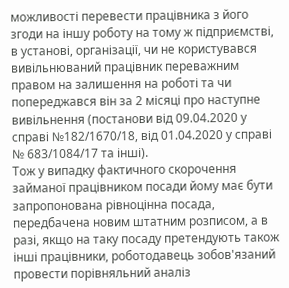можливості перевести працівника з його згоди на іншу роботу на тому ж підприємстві, в установі, організації, чи не користувався вивільнюваний працівник переважним правом на залишення на роботі та чи попереджався він за 2 місяці про наступне вивільнення (постанови від 09.04.2020 у справі №182/1670/18, від 01.04.2020 у справі № 683/1084/17 та інші).
Тож у випадку фактичного скорочення займаної працівником посади йому має бути запропонована рівноцінна посада, передбачена новим штатним розписом, а в разі, якщо на таку посаду претендують також інші працівники, роботодавець зобов'язаний провести порівняльний аналіз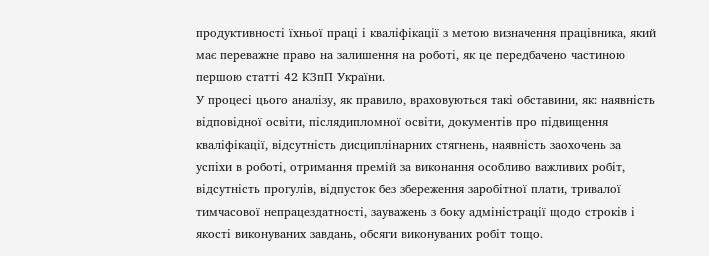продуктивності їхньої праці і кваліфікації з метою визначення працівника, який має переважне право на залишення на роботі, як це передбачено частиною першою статті 42 КЗпП України.
У процесі цього аналізу, як правило, враховуються такі обставини, як: наявність відповідної освіти, післядипломної освіти, документів про підвищення кваліфікації, відсутність дисциплінарних стягнень, наявність заохочень за успіхи в роботі, отримання премій за виконання особливо важливих робіт, відсутність прогулів, відпусток без збереження заробітної плати, тривалої тимчасової непрацездатності, зауважень з боку адміністрації щодо строків і якості виконуваних завдань, обсяги виконуваних робіт тощо.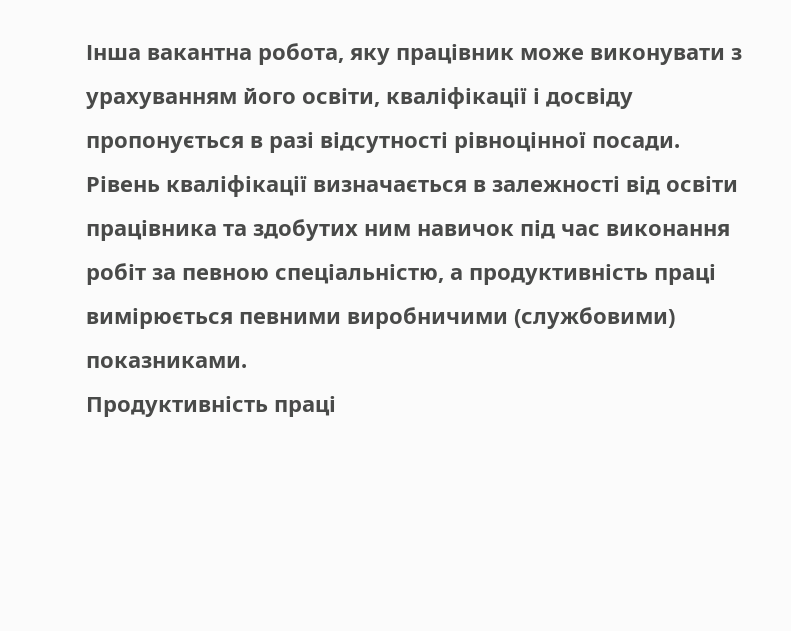Інша вакантна робота, яку працівник може виконувати з урахуванням його освіти, кваліфікації і досвіду пропонується в разі відсутності рівноцінної посади.
Рівень кваліфікації визначається в залежності від освіти працівника та здобутих ним навичок під час виконання робіт за певною спеціальністю, а продуктивність праці вимірюється певними виробничими (службовими) показниками.
Продуктивність праці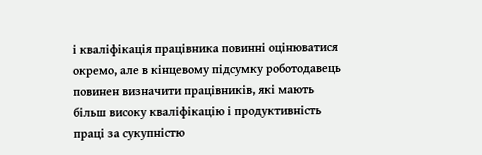і кваліфікація працівника повинні оцінюватися окремо, але в кінцевому підсумку роботодавець повинен визначити працівників, які мають більш високу кваліфікацію і продуктивність праці за сукупністю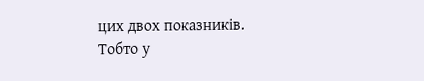цих двох показників.
Тобто у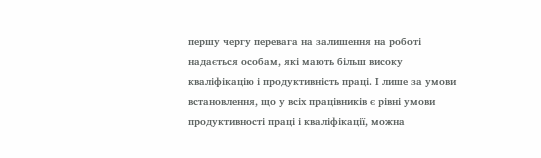першу чергу перевага на залишення на роботі надається особам, які мають більш високу кваліфікацію і продуктивність праці. І лише за умови встановлення, що у всіх працівників є рівні умови продуктивності праці і кваліфікації, можна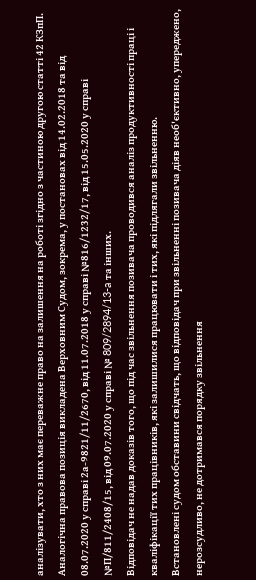аналізувати, хто з них має переважне право на залишення на роботі згідно з частиною другою статті 42 КЗпП.
Аналогічна правова позиція викладена Верховним Судом, зокрема, у постановах від 14.02.2018 та від 08.07.2020 у справі 2а-9821/11/2670, від 11.07.2018 у справі №816/1232/17, від 15.05.2020 у справі №П/811/2408/15, від 09.07.2020 у справі № 809/2894/13-a та інших.
Відповідач не надав доказів того, що під час звільнення позивача проводився аналіз продуктивності праці і кваліфікації тих працівників, які залишилися працювати і тих, які підлягали звільненню.
Встановлені судом обставини свідчать, що відповідач при звільненні позивача діяв необ'єктивно, упереджено, нерозсудливо, не дотримався порядку звільнення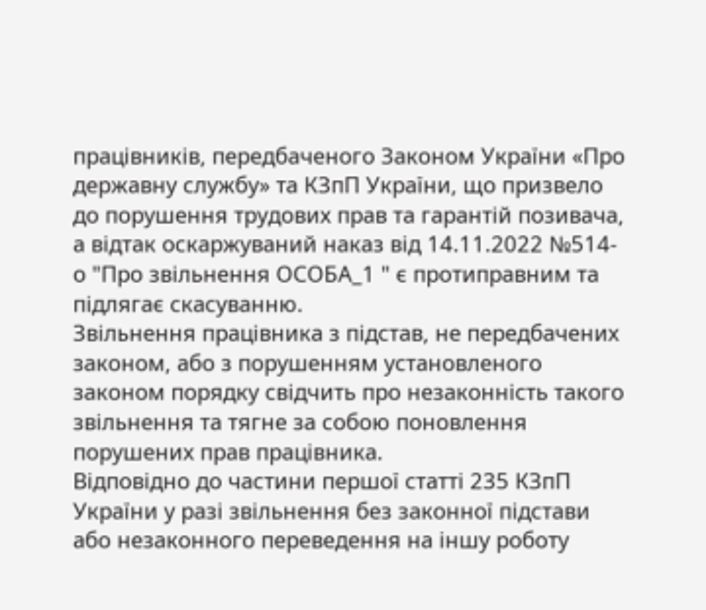працівників, передбаченого Законом України «Про державну службу» та КЗпП України, що призвело до порушення трудових прав та гарантій позивача, а відтак оскаржуваний наказ від 14.11.2022 №514-о "Про звільнення ОСОБА_1 " є протиправним та підлягає скасуванню.
Звільнення працівника з підстав, не передбачених законом, або з порушенням установленого законом порядку свідчить про незаконність такого звільнення та тягне за собою поновлення порушених прав працівника.
Відповідно до частини першої статті 235 КЗпП України у разі звільнення без законної підстави або незаконного переведення на іншу роботу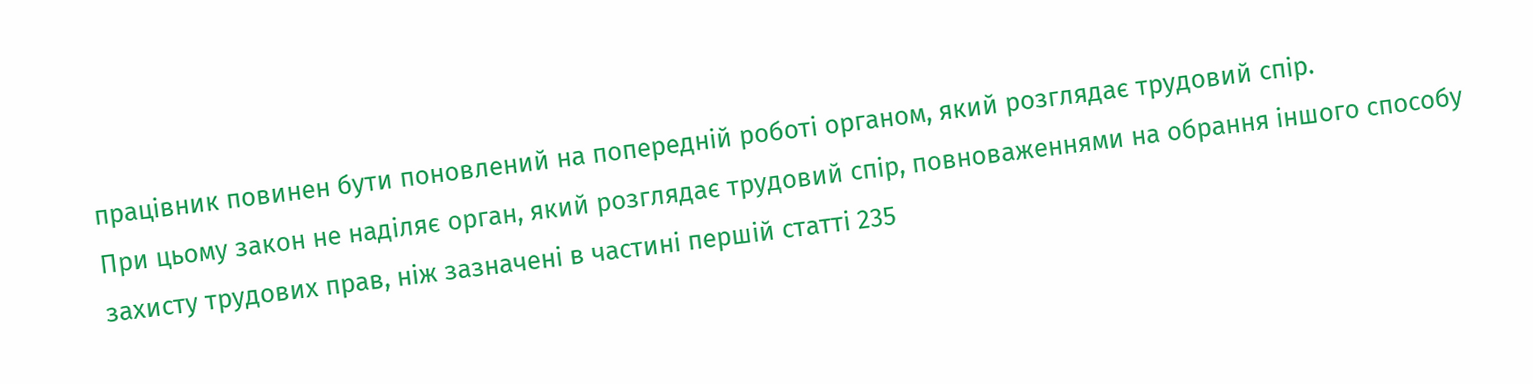працівник повинен бути поновлений на попередній роботі органом, який розглядає трудовий спір.
При цьому закон не наділяє орган, який розглядає трудовий спір, повноваженнями на обрання іншого способу захисту трудових прав, ніж зазначені в частині першій статті 235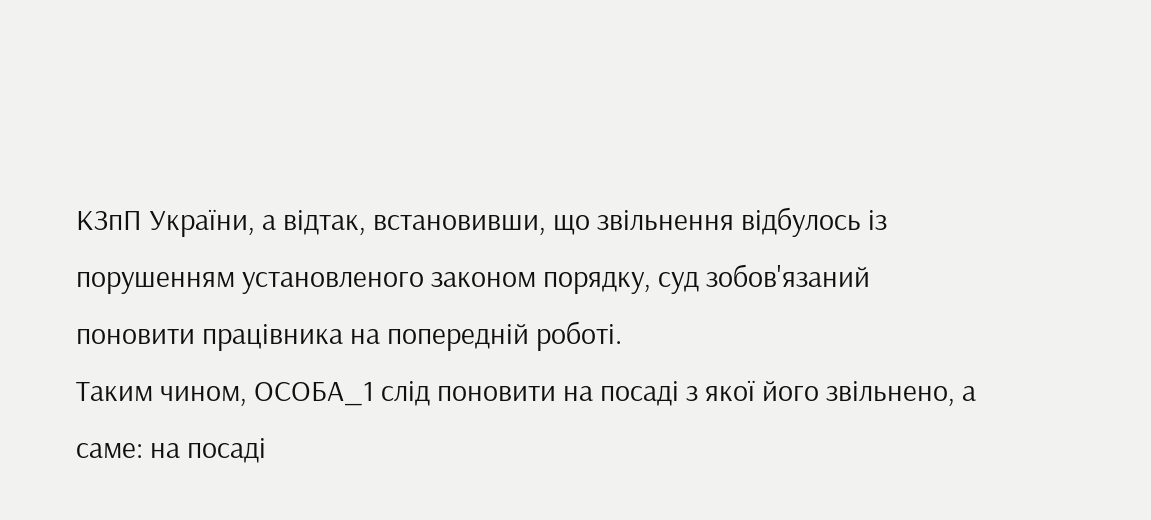КЗпП України, а відтак, встановивши, що звільнення відбулось із порушенням установленого законом порядку, суд зобов'язаний поновити працівника на попередній роботі.
Таким чином, ОСОБА_1 слід поновити на посаді з якої його звільнено, а саме: на посаді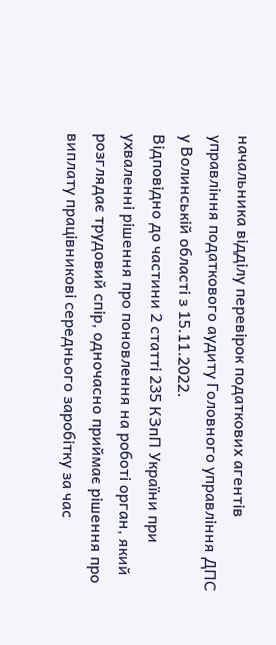начальника відділу перевірок податкових агентів управління податкового аудиту Головного управління ДПС у Волинській області з 15.11.2022.
Відповідно до частини 2 статті 235 КЗпП України при ухваленні рішення про поновлення на роботі орган, який розглядає трудовий спір, одночасно приймає рішення про виплату працівникові середнього заробітку за час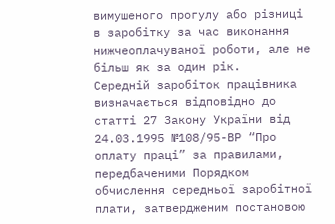вимушеного прогулу або різниці в заробітку за час виконання нижчеоплачуваної роботи, але не більш як за один рік.
Середній заробіток працівника визначається відповідно до статті 27 Закону України від 24.03.1995 №108/95-ВР “Про оплату праці” за правилами, передбаченими Порядком обчислення середньої заробітної плати, затвердженим постановою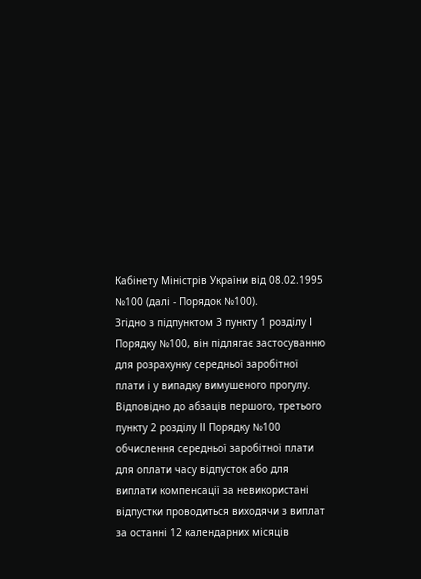Кабінету Міністрів України від 08.02.1995 №100 (далі - Порядок №100).
Згідно з підпунктом 3 пункту 1 розділу І Порядку №100, він підлягає застосуванню для розрахунку середньої заробітної плати і у випадку вимушеного прогулу.
Відповідно до абзаців першого, третього пункту 2 розділу ІІ Порядку №100 обчислення середньої заробітної плати для оплати часу відпусток або для виплати компенсації за невикористані відпустки проводиться виходячи з виплат за останні 12 календарних місяців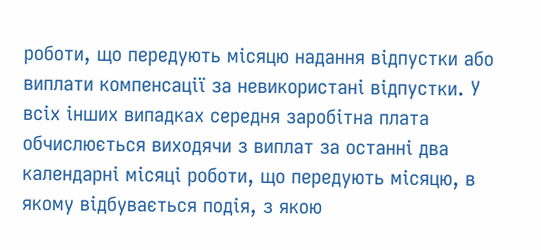роботи, що передують місяцю надання відпустки або виплати компенсації за невикористані відпустки. У всіх інших випадках середня заробітна плата обчислюється виходячи з виплат за останні два календарні місяці роботи, що передують місяцю, в якому відбувається подія, з якою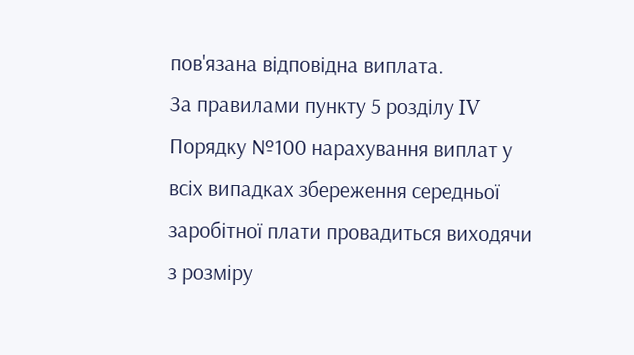пов'язана відповідна виплата.
За правилами пункту 5 розділу IV Порядку №100 нарахування виплат у всіх випадках збереження середньої заробітної плати провадиться виходячи з розміру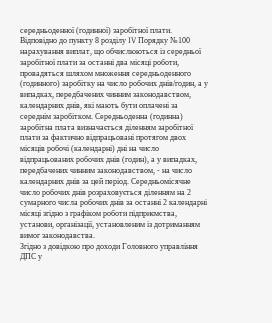середньоденної (годинної) заробітної плати.
Відповідно до пункту 8 розділу IV Порядку №100 нарахування виплат, що обчислюються із середньої заробітної плати за останні два місяці роботи, провадяться шляхом множення середньоденного (годинного) заробітку на число робочих днів/годин, а у випадках, передбачених чинним законодавством, календарних днів, які мають бути оплачені за середнім заробітком. Середньоденна (годинна) заробітна плата визначається діленням заробітної плати за фактично відпрацьовані протягом двох місяців робочі (календарні) дні на число відпрацьованих робочих днів (годин), а у випадках, передбачених чинним законодавством, - на число календарних днів за цей період. Середньомісячне число робочих днів розраховується діленням на 2 сумарного числа робочих днів за останні 2 календарні місяці згідно з графіком роботи підприємства, установи, організації, установленим із дотриманням вимог законодавства.
Згідно з довідкою про доходи Головного управління ДПС у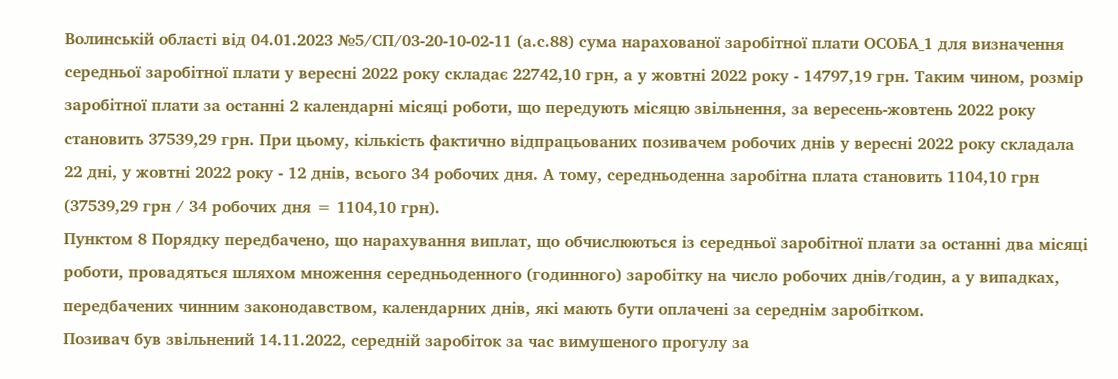Волинській області від 04.01.2023 №5/СП/03-20-10-02-11 (а.с.88) сума нарахованої заробітної плати ОСОБА_1 для визначення середньої заробітної плати у вересні 2022 року складає 22742,10 грн, а у жовтні 2022 року - 14797,19 грн. Таким чином, розмір заробітної плати за останні 2 календарні місяці роботи, що передують місяцю звільнення, за вересень-жовтень 2022 року становить 37539,29 грн. При цьому, кількість фактично відпрацьованих позивачем робочих днів у вересні 2022 року складала 22 дні, у жовтні 2022 року - 12 днів, всього 34 робочих дня. А тому, середньоденна заробітна плата становить 1104,10 грн (37539,29 грн / 34 робочих дня = 1104,10 грн).
Пунктом 8 Порядку передбачено, що нарахування виплат, що обчислюються із середньої заробітної плати за останні два місяці роботи, провадяться шляхом множення середньоденного (годинного) заробітку на число робочих днів/годин, а у випадках, передбачених чинним законодавством, календарних днів, які мають бути оплачені за середнім заробітком.
Позивач був звільнений 14.11.2022, середній заробіток за час вимушеного прогулу за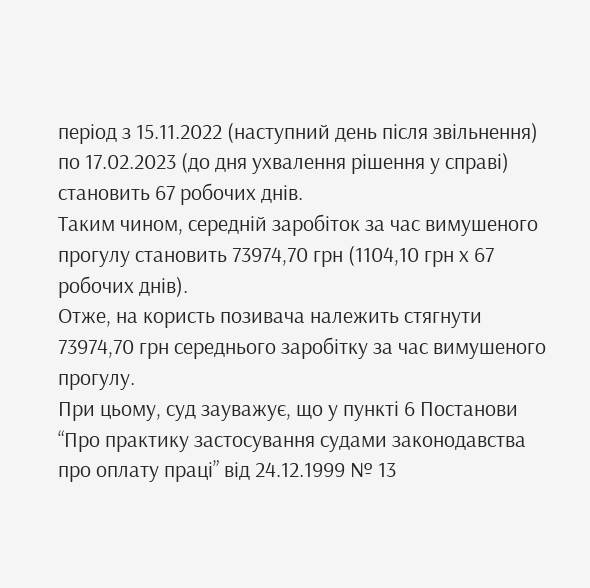період з 15.11.2022 (наступний день після звільнення) по 17.02.2023 (до дня ухвалення рішення у справі) становить 67 робочих днів.
Таким чином, середній заробіток за час вимушеного прогулу становить 73974,70 грн (1104,10 грн х 67 робочих днів).
Отже, на користь позивача належить стягнути 73974,70 грн середнього заробітку за час вимушеного прогулу.
При цьому, суд зауважує, що у пункті 6 Постанови “Про практику застосування судами законодавства про оплату праці” від 24.12.1999 № 13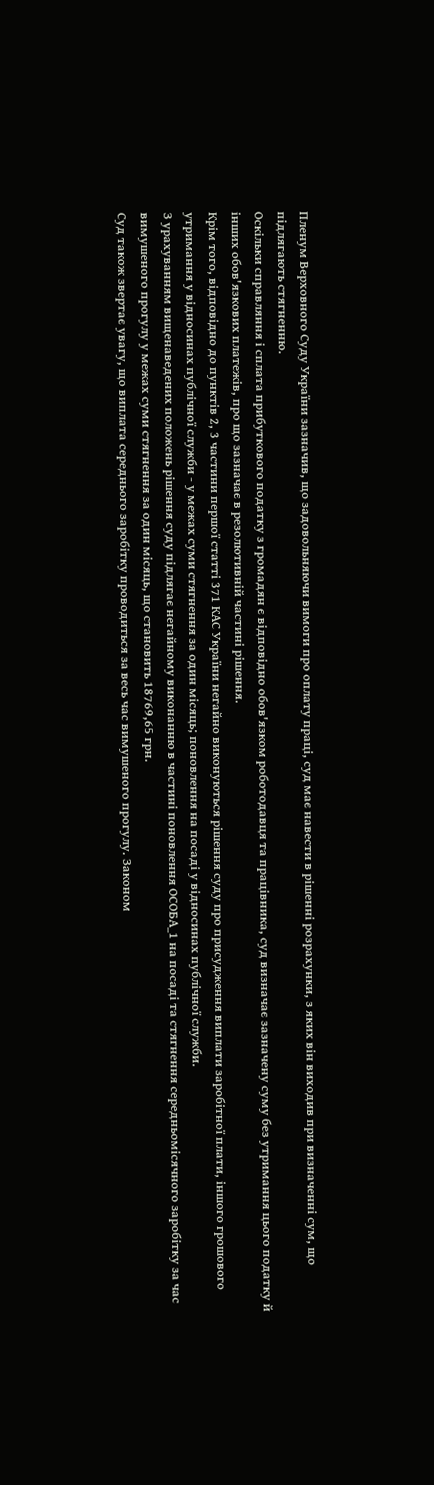Пленум Верховного Суду України зазначив, що задовольняючи вимоги про оплату праці, суд має навести в рішенні розрахунки, з яких він виходив при визначенні сум, що підлягають стягненню.
Оскільки справляння і сплата прибуткового податку з громадян є відповідно обов'язком роботодавця та працівника, суд визначає зазначену суму без утримання цього податку й інших обов'язкових платежів, про що зазначає в резолютивній частині рішення.
Крім того, відповідно до пунктів 2, 3 частини першої статті 371 КАС України негайно виконуються рішення суду про присудження виплати заробітної плати, іншого грошового утримання у відносинах публічної служби - у межах суми стягнення за один місяць; поновлення на посаді у відносинах публічної служби.
З урахуванням вищенаведених положень рішення суду підлягає негайному виконанню в частині поновлення ОСОБА_1 на посаді та стягнення середньомісячного заробітку за час вимушеного прогулу у межах суми стягнення за один місяць, що становить 18769,65 грн.
Суд також звертає увагу, що виплата середнього заробітку проводиться за весь час вимушеного прогулу. Законом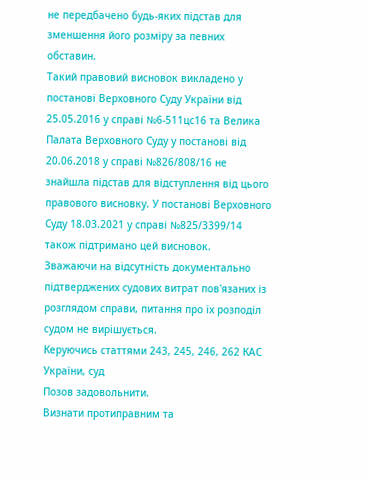не передбачено будь-яких підстав для зменшення його розміру за певних обставин.
Такий правовий висновок викладено у постанові Верховного Суду України від 25.05.2016 у справі №6-511цс16 та Велика Палата Верховного Суду у постанові від 20.06.2018 у справі №826/808/16 не знайшла підстав для відступлення від цього правового висновку. У постанові Верховного Суду 18.03.2021 у справі №825/3399/14 також підтримано цей висновок.
Зважаючи на відсутність документально підтверджених судових витрат пов'язаних із розглядом справи, питання про їх розподіл судом не вирішується.
Керуючись статтями 243, 245, 246, 262 КАС України, суд
Позов задовольнити.
Визнати протиправним та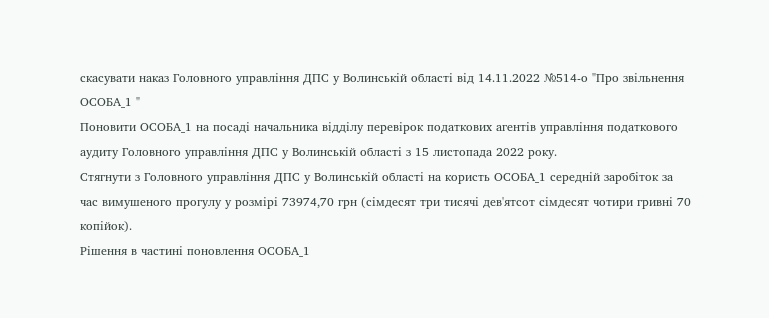скасувати наказ Головного управління ДПС у Волинській області від 14.11.2022 №514-о "Про звільнення ОСОБА_1 "
Поновити ОСОБА_1 на посаді начальника відділу перевірок податкових агентів управління податкового аудиту Головного управління ДПС у Волинській області з 15 листопада 2022 року.
Стягнути з Головного управління ДПС у Волинській області на користь ОСОБА_1 середній заробіток за час вимушеного прогулу у розмірі 73974,70 грн (сімдесят три тисячі дев'ятсот сімдесят чотири гривні 70 копійок).
Рішення в частині поновлення ОСОБА_1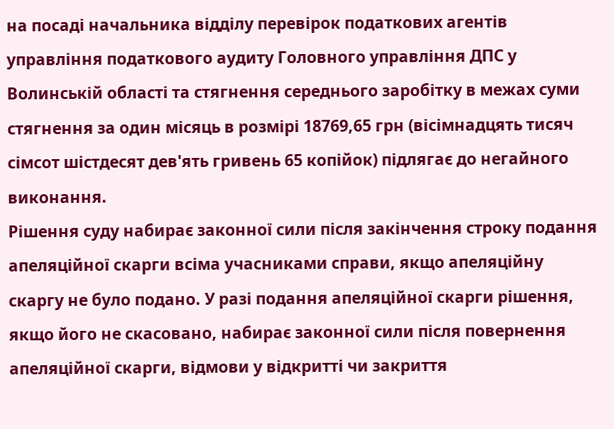на посаді начальника відділу перевірок податкових агентів управління податкового аудиту Головного управління ДПС у Волинській області та стягнення середнього заробітку в межах суми стягнення за один місяць в розмірі 18769,65 грн (вісімнадцять тисяч сімсот шістдесят дев'ять гривень 65 копійок) підлягає до негайного виконання.
Рішення суду набирає законної сили після закінчення строку подання апеляційної скарги всіма учасниками справи, якщо апеляційну скаргу не було подано. У разі подання апеляційної скарги рішення, якщо його не скасовано, набирає законної сили після повернення апеляційної скарги, відмови у відкритті чи закриття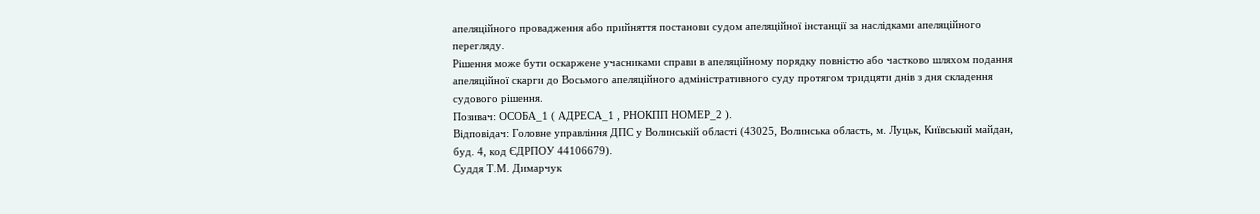апеляційного провадження або прийняття постанови судом апеляційної інстанції за наслідками апеляційного перегляду.
Рішення може бути оскаржене учасниками справи в апеляційному порядку повністю або частково шляхом подання апеляційної скарги до Восьмого апеляційного адміністративного суду протягом тридцяти днів з дня складення судового рішення.
Позивач: ОСОБА_1 ( АДРЕСА_1 , РНОКПП НОМЕР_2 ).
Відповідач: Головне управління ДПС у Волинській області (43025, Волинська область, м. Луцьк, Київський майдан, буд. 4, код ЄДРПОУ 44106679).
Суддя Т.М. Димарчук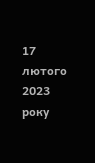17 лютого 2023 року